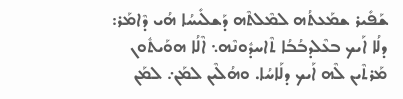ܫܰܦܺܝܪ ܫܡܰܥܬܳܗ ܠܡܶܠܬܶܗ ܕܰܫܠܺܝܚܳܐ ܗܳܝ ܕܶܐܡܰܪ: ܕܠܳܐ ܐܰܝܟ ܒܥܶܠܕܒܳܒܳܐ ܬܶܐܚܕܽܘܢܶܗ܆ ܐܶܠܳܐ ܗܘܰܝܬܽܘܢ ܡܰܪܬܶܝܢ ܠܶܗ ܐܰܝܟ ܕܠܰܐܚܳܐ. ܘܗܳܠܶܝܢ ܠܡܰܢ܇ ܠܡܰܢ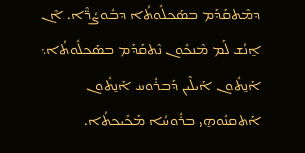ܕܡܶܬܩܰܕܰܡ ܒܣܰܟܠܽܘܬܳܐ ܕܒܽܘܨܳܪ̈ܶܐ. ܐܶܢ ܐ̱ܢܳܫ ܠܰܡ ܡܶܢܟܽܘܢ ܢܶܬܩܰܕܰܡ ܒܣܰܟܠܽܘܬܳܐ܆ ܐܰܢ̱ܬܽܘܢ ܐܰܝܠܶܝܢ ܕܰܒܪܽܘܚ ܐܰܢ̱ܬܽܘܢ ܐܰܬܩܢܽܘܗ̱ܝ ܒܪܽܘܚܳܐ ܡܰܟܺܝܟܬܳܐ.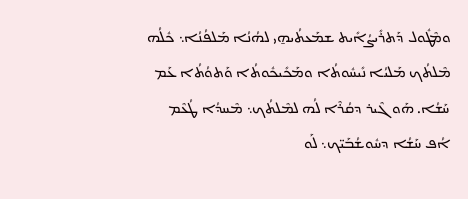ܘܡܶܛܽܘܠ ܕܰܬܪܺܝܨܳܐܺܝܬ ܫܡܰܥܬܳܝܗ̱ܝ ܠܗܳܢܳܐ ܡܰܠܦܳܢܳܐ܆ ܟܽܠܳܗ ܡܶܠܬܳܟ ܡܰܠܝܳܐ ܢܺܝܚܽܘܬܳܐ ܘܡܰܟܺܝܟܽܘܬܳܐ ܘܰܬܘܳܬܳܐ ܥܰܡ ܚܰܫܳܐ. ܗܰܘ ܓܶܝܪ ܕܩܳܪܶܐ ܠܳܗ ܠܡܶܠܬܳܟ܆ ܡܶܚܕܳܐ ܛܳܥܶܡ ܐܳܦ ܚܰܫܳܐ ܕܚܽܘܫܳܒܰܝ̈ܟ܆ ܠܰܘ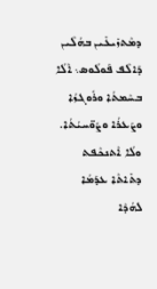ܕܡܶܬܙܺܝܥܺܝܢ ܒܗܳܠܶܝܢ ܕܰܐܠܶܦ ܦܰܘܠܳܘܣ܆ ܐܶܠܳܐ ܒܚܶܡܬܳܐ ܘܪܽܘܓܙܳܐ ܘܨܰܥܪܳܐ ܘܨܽܘ̈ܚܝܳܬܳܐ. ܘܠܳܐ ܐܶܬܢܟܶܦܬ ܕܬܺܐܬܶܐ ܥܕܰܡܳܐ ܠܗܳܕܶܐ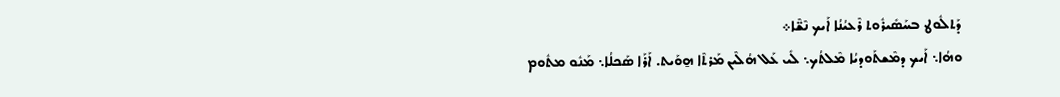ܕܰܬܠܽܘܛ ܒܚܰܣܺܝܪܽܘܬ ܪܶܥܝܳܢܳܐ ܐܰܝܟ ܢܶܫ̈ܶܐ܀
ܘܗܳܐ܆ ܐܰܝܟ ܕܡܶܫܬܰܘܕܝܳܐ ܡܶܠܬܳܟ܆ ܠܺܝ ܥܰܠ ܗܳܠܶܝܢ ܡܰܪܬܶܐ ܗ̱ܘܰܝܬ. ܐܰܪܰܐ ܣܰܟܠܳܐ܆ ܡܰܢܽܘ ܡܬܽܘܡ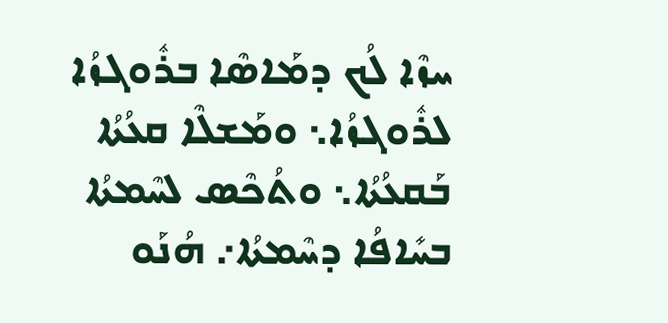ܚܙܶܐ ܠܳܟ ܕܡܰܐܣܶܐ ܒܪܽܘܓܙܳܐ ܠܪܽܘܓܙܳܐ܆ ܘܡܰܫܠܶܐ ܩܥܳܬܳܐ ܒܰܩܥܳܬܳܐ܆ ܘܬܳܟܶܣ ܠܚܶܡܬܳܐ ܒܚܺܐܦܳܐ ܕܚܶܡܬܳܐ܇ ܗܳܢܰܘ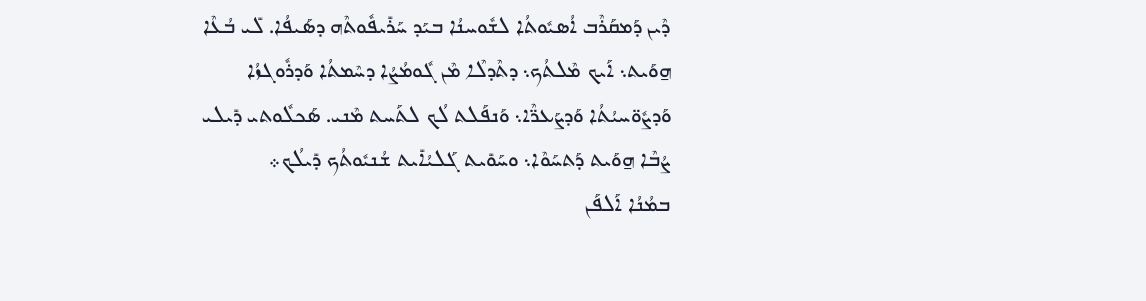ܕܶܝܢ ܕܰܡܩܰܪܶܒ ܐܳܣܝܽܘܬܳܐ ܠܫܽܘܚܢܳܐ ܒܝܰܕ ܚܰܪܺܝܦܽܘܬܶܗ ܕܣܰܝܦܳܐ. ܠܺܝ ܒܳܥܶܐ ܗ̱ܘܰܝܬ܆ ܐܰܝܟ ܡܶܠܬܳܟ܆ ܕܬܶܕܠܶܐ ܡܶܢ ܓܽܘܡܳܨܳܐ ܕܚܶܡܬܳܐ ܘܰܕܪܽܘܓܙܳܐ ܘܰܕܨܽܘ̈ܚܝܳܬܳܐ ܘܰܕܨܰܥܪ̈ܶܐ܆ ܘܰܢܦܰܠܬ ܠܳܟ ܠܬܰܚܬ ܡܶܢܝ. ܣܰܟܠܽܘܬܝ ܕܺܝܠܝ ܨܳܒܶܐ ܗ̱ܘܰܝܬ ܕܰܬܚܰܘܶܐ܆ ܘܚܰܘܺܝܬ ܓܰܠܝܳܐܺܝܬ ܫܳܢܝܽܘܬܳܟ ܕܺܝܠܳܟ܀
ܒܡܳܢܳܐ ܐܰܠܦܰܢ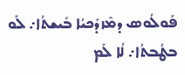ܦܰܘܠܳܘܣ ܕܡܶܙܕܰܟܝܳܐ ܒܺܝܫܬܳܐ܇ ܠܰܘ ܒܛܳܒܬܳܐ܇ ܠܳܐ ܠܰܡ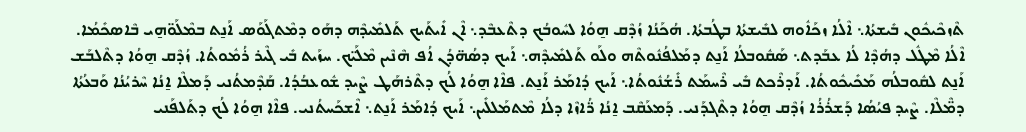ܬܶܙܟܶܝܟܽܘܢ ܒܺܝܫܬܳܐ܆ ܐܶܠܳܐ ܙܟܰܐܽܘܗ ܠܒܺܝܫܬܳܐ ܒܛܳܒܬܳܐ. ܗܳܟܰܢܳܐ ܙܳܕܶܩ ܗ̱ܘܳܐ ܠܚܽܘܒܳܟ ܕܬܶܥܒܶܕ܆ ܐܶܢ ܐܺܝܬܰܝܟ ܬܰܠܡܺܝܕܶܗ ܕܗܰܘ ܕܡܶܬܓܰܘܰܣ ܐܰܢ̱ܬ ܒܡܶܠܰܘ̈ܗ̱ܝ ܒܶܐܣܟܺܡܳܐ. ܐܶܠܳܐ ܡܶܛܽܠ ܕܗܳܕܶܐ ܠܳܐ ܥܒܰܕܬ܆ ܣܰܩܽܘܒܠܳܐ ܐܰܢ̱ܬ ܕܡܰܠܦܳܢܽܘܬܶܗ ܘܠܰܘ ܬܰܠܡܺܝܕܶܗ܆ ܐܰܝܟ ܕܣܳܗ̈ܕܳܢ ܐܳܦ ܗܶܢܶܝܢ ܡܶܠܰܝ̈ܟ. ܚܙܰܝܬ ܒܺܝ ܓܶܝܪ ܪܳܡܽܘܬܳܐ. ܙܳܕܶܩ ܗ̱ܘܳܐ ܕܬܶܠܒܰܫ ܐܰܢ̱ܬ ܠܩܽܘܒܠܳܗ ܡܰܟܺܝܟܽܘܬܳܐ. ܐܰܕܪܶܟܬ ܒܺܝ ܪܶܚܡܰܬ ܪܺܫܳܢܽܘܬܳܐ܆ ܐܰܝܟ ܕܳܐܡܰܪ ܐܰܢ̱ܬ. ܦܐܶܐ ܗ̱ܘܳܐ ܠܳܟ ܕܬܶܪܗܰܛ ܨܶܝܕ ܫܽܘܥܒܳܕܳܐ. ܩܰܕܶܡܬܳܢܝ ܕܰܡܠܶܐ ܐ̱ܢܳܐ ܚܶܪܝܳܢܳܐ ܘܰܒܥܳܬܳܐ ܕܡ̈ܶܠܶܐ. ܨܶܝܕ ܦܝܳܣܳܐ ܕܰܫܪܳܪܳܐ ܙܳܕܶܩ ܗ̱ܘܳܐ ܕܬܶܓܕܰܢܝ. ܕܰܡܥܰܩܶܒ ܐ̱ܢܳܐ ܪ̈ܳܐܙܶܐ ܕܠܳܐ ܡܶܬܡܰܠܠܺܝܢ܆ ܐܰܝܟ ܕܳܐܡܰܪ ܐܰܢ̱ܬ܆ ܐܶܫܟܰܚܬܳܢܝ. ܦܐܶܐ ܗ̱ܘܳܐ ܠܳܟ ܕܬܰܠܦܰܢܝ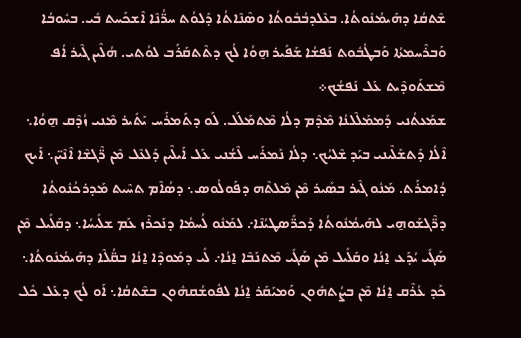ܫܶܬܩܳܐ ܕܗܰܝܡܳܢܽܘܬܳܐ. ܒܥܶܠܕܒܳܒܽܘܬܳܐ ܘܣܶܢܶܐܬܳܐ ܕܰܠܘܳܬ ܚܪ̈ܳܢܶܐ ܐܶܫܟܰܚܬ ܒܺܝ. ܒܚܽܘܒܳܐ ܘܰܒܪܶܚܡܬܳܐ ܘܰܒܛܳܒܽܘܬ ܢܰܦܫܳܐ ܫܰܦܺܝܪ ܗ̱ܘܳܐ ܠܳܟ ܕܬܶܬܩܰܪܰܒ ܠܘܳܬܝ. ܗܳܠܶܝܢ ܓܶܝܪ ܐܳܦ ܡܶܫܬܰܘܕܶܝܬ ܥܰܠ ܢܰܦܫܳܟ܀
ܫܡܰܥܬܳܢܝ ܕܰܡܡܰܠܶܠܢܳܐ ܡܶܕܶܡ ܕܠܳܐ ܡܶܬܡܰܠܰܠ. ܠܰܘ ܕܬܰܡܪܰܚ ܝܰܬܺܝܪ ܡܶܢܝ ܙܳܕܶܩ ܗ̱ܘܳܐ܆ ܐܶܠܳܐ ܕܰܬܫܰܠܶܝܢܝ ܒܝܰܕ ܫܶܠܝܳܟ܆ ܕܠܳܐ ܢܰܡܪܰܚ ܠܶܫܳܢܝ ܥܰܠ ܐܰܝܠܶܝܢ ܕܰܠܥܶܠ ܡܶܢ ܪ̈ܶܓܫܶܐ ܐܶܢܶܝ̈ܢ܆ ܐܰܝܟ ܕܳܐܡܪܰܬ. ܡܰܢܽܘ ܓܶܝܪ ܒܣܺܝܪ ܡܶܢ ܡܶܠܬܶܗ ܕܦܰܘܠܳܘܣ܆ ܕܣܳܐܶܡ ܬܚܶܝܬ ܡܰܕܪܟܳܢܽܘܬܳܐ ܕܪ̈ܶܓܫܰܘܗ̱ܝ ܠܗܰܝܡܳܢܽܘܬܳܐ ܕܰܟܪ̈ܺܣܛܝܳܢܶܐ܇ ܠܡܰܢܽܘ ܠܳܚܡܳܐ ܕܢܰܟܪܶܙ ܥܰܡ ܫܠܺܝܚܳܐ܆ ܕܩܰܠܺܝܠ ܡܶܢ ܣܰܓܺܝ ܝܳܕܰܥ ܐ̱ܢܳܐ ܘܩܰܠܺܝܠ ܡܶܢ ܣܰܓܺܝ ܡܶܬܢܰܒܶܐ ܐ̱ܢܳܐ܇ ܠܺܝ ܕܡܰܘܕܶܐ ܐ̱ܢܳܐ ܒܩ̈ܳܠܶܐ ܕܗܰܝܡܳܢܽܘܬܳܐ܆ ܟܰܕ ܥܳܪܶܩ ܐ̱ܢܳܐ ܡܶܢ ܒܨܳܬܗܽܘܢ ܘܰܡܝܰܩܰܪ ܐ̱ܢܳܐ ܠܦܽܘܫܳܩܗܽܘܢ ܒܫܶܬܩܳܐ܆ ܐܰܘ ܠܳܟ ܕܥܰܠ ܟܽܠ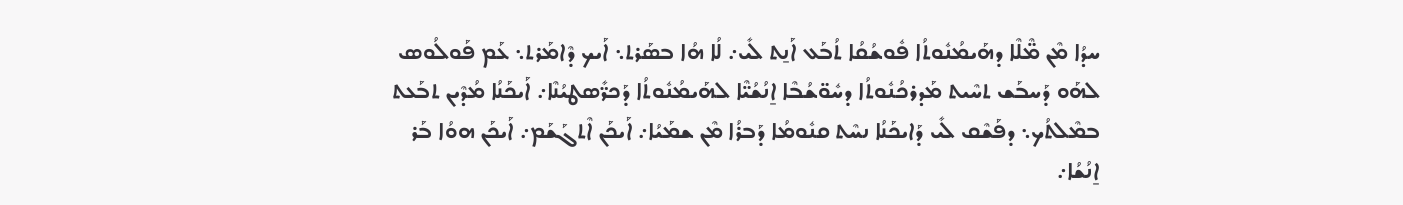ܚܕܳܐ ܡܶܢ ܡ̈ܶܠܶܐ ܕܗܰܝܡܳܢܽܘܬܳܐ ܦܽܘܫܳܩܳܐ ܬܳܒܰܥ ܐܰܢ̱ܬ ܠܺܝ܇ ܠܳܐ ܗܳܐ ܒܣܰܪܬ܆ ܐܰܝܟ ܕܶܐܡܰܪܬ܆ ܥܰܡ ܦܰܘܠܳܘܣ ܠܗܰܘ ܕܰܚܒܰܫ ܬܚܶܝܬ ܡܰܕܪܟܳܢܽܘܬܳܐ ܕܚܽܘ̈ܫܳܒܶܐ ܐ̱ܢܳܫܳܝ̈ܶܐ ܠܗܰܝܡܳܢܽܘܬܳܐ ܕܰܟܪ̈ܺܣܛܝܳܢܶܐ܇ ܐܰܝܟܰܢܳܐ ܡܳܕܶܝܢ ܬܒܰܥܬ ܒܡܶܠܬܳܟ܆ ܕܦܰܫܶܩ ܠܺܝ ܕܰܐܝܟܰܢܳܐ ܢܚܶܬ ܩܢܽܘܡܳܐ ܕܰܒܪܳܐ ܡܶܢ ܫܡܰܝܳܐ܇ ܐܰܝܟܰܢ ܐܶܬܓܰܫܰܡ܇ ܐܰܝܟܰܢ ܗܘܳܐ ܒܰܪ ܐ̱ܢܳܫܳܐ܇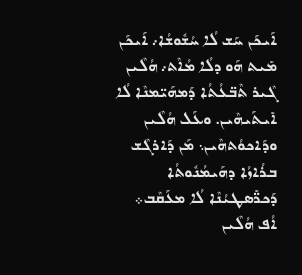ܐܰܝܟܰܢ ܚܰܫ ܠܳܐ ܚܳܫܽܘܫܳܐ܇ ܐܰܝܟܰܢ ܡܺܝܬ ܗܰܘ ܕܠܳܐ ܡܳܐܶܬ܇ ܗܳܠܶܝܢ ܓܶܝܪ ܬܶܒ̈ܥܳܬܳܐ ܕܰܡܗܰܝ̈ܡܢܶܐ ܠܳܐ ܐܺܝܬܰܝܗܶܝܢ. ܘܥܰܠ ܗܳܠܶܝܢ ܘܕܰܐܟܘܳܬܗܶܝܢ܆ ܡܰܢ ܕܰܐܪܓܶܫ ܒܪܳܐܙܳܐ ܕܗܰܝܡܳܢܽܘܬܳܐ ܕܰܟܪ̈ܺܣܛܝܳܢܶܐ ܠܳܐ ܡܥܰܩܶܒ܀
ܐܳܦ ܗܳܠܶܝܢ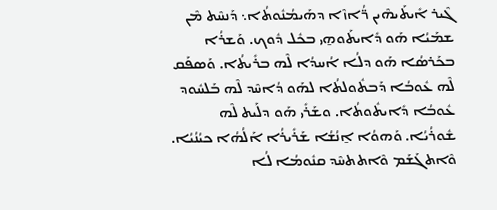ܓܶܝܪ ܐܺܝܬܰܝܗܶܝܢ ܪ̈ܳܐܙܶܐ ܕܗܰܝܡܳܢܽܘܬܳܐ܆ ܕܰܢܚܶܬ ܡܶܢ ܫܡܰܝܳܐ ܗܰܘ ܕܺܐܝܬܰܘܗ̱ܝ ܒܟܽܠ ܕܽܘܟ. ܘܰܫܪܳܐ ܒܟܰܪܣܳܐ ܗܰܘ ܕܠܳܐ ܐܳܚܕܳܐ ܠܶܗ ܒܪܺܝܬܳܐ. ܘܰܣܦܰܩ ܠܶܗ ܥܽܘܒܳܐ ܕܰܒܬܽܘܠܬܳܐ ܠܗܰܘ ܕܳܐܚܶܕ ܠܶܗ ܒܰܠܚܽܘܕ ܥܽܘܒܳܐ ܕܺܐܝܬܽܘܬܳܐ. ܘܫܰܪܺܝ ܗܰܘ ܕܠܰܝܬ ܠܶܗ ܫܽܘܪܳܝܳܐ. ܘܰܗܘܳܐ ܐ̱ܢܳܫܳܐ ܫܰܪܺܝܪܳܐ ܐܰܠܳܗܳܐ ܟܝܳܢܳܝܳܐ. ܘܶܐܬܓܰܫܰܡ ܘܶܐܬܬܚܶܕ ܩܢܽܘܡܳܐ ܠܳܐ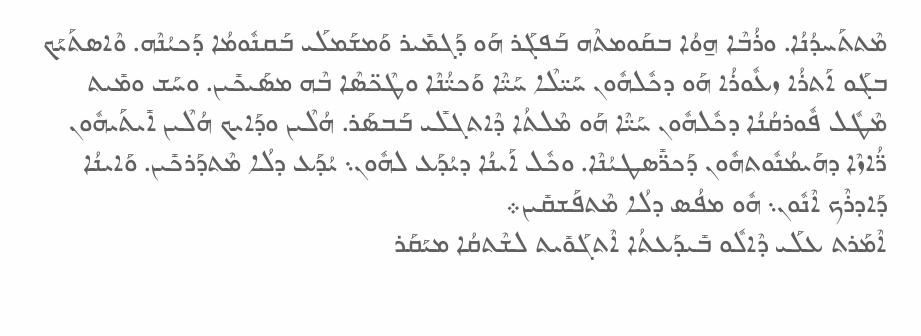ܡܶܬܬܰܚܕܳܢܳܐ. ܘܪܳܒܶܐ ܗ̱ܘܳܐ ܒܩܰܘܡܬܶܗ ܒܰܦܓܰܪ ܗܰܘ ܕܰܓܡܺܝܪ ܘܰܡܫܰܡܠܰܝ ܒܰܩܢܽܘܡܳܐ ܕܰܟܝܳܢܶܗ. ܘܶܐܣܬܰܝܰܟ ܒܓܰܘ ܐܰܬܪܳܐ ܙܥܽܘܪܳܐ ܗܰܘ ܕܟܽܠܗܽܘܢ ܚܰܝ̈ܠܶܐ ܚܰܝ̈ܶܐ ܘܰܟܝ̈ܳܢܶܐ ܘܛܶܟ̈ܣܶܐ ܒܶܗ ܡܣܰܝܟܺܝܢ. ܘܚܰܫ ܘܡܺܝܬ ܡܶܛܽܠ ܦܽܘܪܩܳܢܳܐ ܕܟܽܠܗܽܘܢ ܚܰܝ̈ܶܐ ܗܰܘ ܡܶܠܬܳܐ ܕܶܐܬܓܠܺܝ ܒܰܒܣܰܪ. ܗܳܠܶܝܢ ܘܕܰܐܝܟ ܗܳܠܶܝܢ ܐܺܝܬܰܝܗܽܘܢ ܪ̈ܳܐܙܶܐ ܕܗܰܝܡܳܢܽܘܬܗܽܘܢ ܕܰܟܪ̈ܺܣܛܝܳܢܶܐ. ܘܟܽܠ ܐܰܝܢܳܐ ܕܝܳܕܰܥ ܠܗܽܘܢ܆ ܝܳܕܰܥ ܕܠܳܐ ܡܶܬܕܰܪܟܺܝܢ. ܘܰܐܝܢܳܐ ܕܰܐܕܪܶܟ ܐܶܢܽܘܢ܆ ܗܽܘ ܡܦܳܣ ܕܠܳܐ ܡܶܬܦܰܫܩܺܝܢ܀
ܐܶܡܰܪܬ ܥܠܰܝ ܕܶܐܠܽܘ ܒܺܝܕܰܥܬܳܐ ܐܶܬܓܰܘܺܝܬ ܠܫܶܬܩܳܐ ܡܝܰܩܰܪ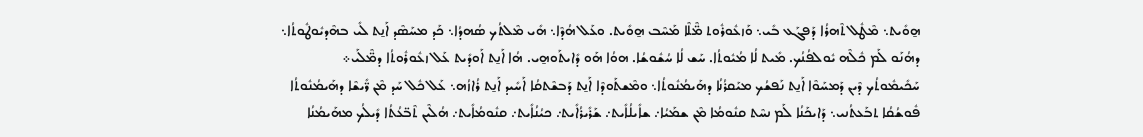ܗ̱ܘܺܝܬ܆ ܡܶܛܽܠ ܬܶܗܪܳܐ ܕܰܦܓܰܥ ܒܺܝ܆ ܘܰܙܥܽܘܪܽܘܬ ܡ̈ܶܠܶܐ ܡܰܚܶܒ ܗ̱ܘܺܝܬ. ܘܥܰܠ ܗܳܕܶܐ܆ ܗܺܝ ܡܶܠܬܳܟ ܣܳܗܕܳܐ܆ ܟܰܕ ܡܚܰܣܶܕ ܐܰܢ̱ܬ ܠܺܝ ܒܗܶܕܝܽܘܛܽܘܬܳܐ܆ ܕܗܳܢܰܘ ܠܰܡ ܟܽܠܶܗ ܝܽܘܠܦܳܢܳܟ. ܡܺܝܬ ܠܳܐ ܡܳܝܽܘܬܳܐ. ܚܰܫ ܠܳܐ ܚܳܫܽܘܫܳܐ. ܗܘܳܐ ܗܰܘ ܕܺܐܝܬܰܘܗ̱ܝ. ܗܳܐ ܐܰܢ̱ܬ ܐܰܘܕܺܝܬ ܥܰܠ ܙܥܽܘܪܽܘܬܳܐ ܕܡ̈ܶܠܰܝ܀
ܚܰܟܺܝܡܽܘܬܳܟ ܕܶܝܢ ܕܰܡܚܰܘܶܐ ܐܰܢ̱ܬ ܢܰܦܫܳܟ ܡܝܰܩܪܳܢܳܐ ܕܗܰܝܡܳܢܽܘܬܳܐ܆ ܘܡܶܫܬܰܘܕܶܐ ܐܰܢ̱ܬ ܕܰܒܫܶܬܩܳܐ ܐܰܚܺܝܕ ܐܰܢ̱ܬ ܪܳܐܙܳܗ܆ ܥܰܠ ܟܽܠ ܚܰܕ ܡܶܢ ܪ̈ܺܝܫܶܐ ܕܗܰܝܡܳܢܽܘܬܳܐ ܦܽܘܫܳܩܳܐ ܬܒܰܥܬܳܢܝ܆ ܕܰܐܝܟܰܢܳܐ ܠܰܡ ܢܚܶܬ ܩܢܽܘܡܳܐ ܡܶܢ ܫܡܰܝܳܐ܇ ܫܐܺܝܠܳܐܺܝܬ܇ ܫܰܪܺܝܪܳܐܺܝܬ܇ ܟܝܳܢܳܐܺܝܬ܇ ܩܢܽܘܡܳܐܺܝܬ܇ ܗܳܠܶܝܢ ܬܶܒ̈ܥܳܬܳܐ ܕܺܝܠܳܟ ܡܗܰܝܡܳܢܳܐ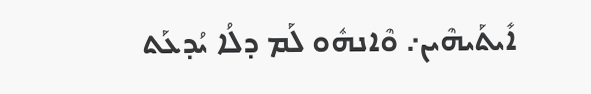ܐܺܝܬܰܝܗܶܝܢ܇ ܘܶܐܢܗܽܘ ܠܰܡ ܕܠܳܐ ܝܳܕܥܰܬ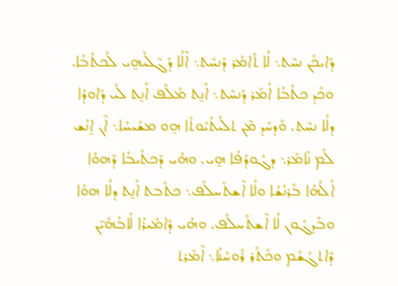ܕܰܐܝܟܰܢ ܢܚܶܬ܆ ܠܳܐ ܬܺܐܡܰܪ ܕܰܢܚܶܬ܆ ܐܶܠܳܐ ܕܰܓܶܠܳܝܗ̱ܝ ܠܰܟܬܳܒܳܐ. ܘܟܰܕ ܟܬܳܒܳܐ ܐܳܡܰܪ ܕܰܢܚܶܬ܆ ܐܰܢ̱ܬ ܡܰܠܶܦ ܐܰܢ̱ܬ ܠܺܝ ܕܰܐܘܕܳܐ ܕܠܳܐ ܢܚܶܬ. ܘܰܕܚܰܕ ܡܶܢ ܬܠܺܝܬܳܝܽܘܬܰܐ ܗ̱ܘ ܡܫܺܝܚܳܐ܆ ܐܶܢ ܐ̱ܢܳܫ ܠܰܡ ܢܺܐܡܰܪ܆ ܕܓܽܘܕܳܦܳܐ ܗ̱ܝ. ܘܗܳܝ ܕܰܟܬܺܝܒܳܐ ܕܰܗܘܳܐ ܐܰܠܳܗܳܐ ܒܰܪܢܳܫܳܐ ܘܠܳܐ ܐܶܫܬܰܚܠܰܦ܆ ܟܬܰܒܬ ܐܰܢ̱ܬ ܕܠܳܐ ܗܘܳܐ ܘܒܰܕܓܽܘܢ ܠܳܐ ܐܶܫܬܰܚܠܰܦ. ܘܗܳܝ ܕܰܐܡܺܝܪܳܐ ܠܰܐܒܳܗܰܝ̈ܢ ܕܶܐܬܓܰܫܰܡ ܘܟܰܬܰܪ ܪܽܘܚܳܢܳܐ܆ ܐܶܡܰܪܬ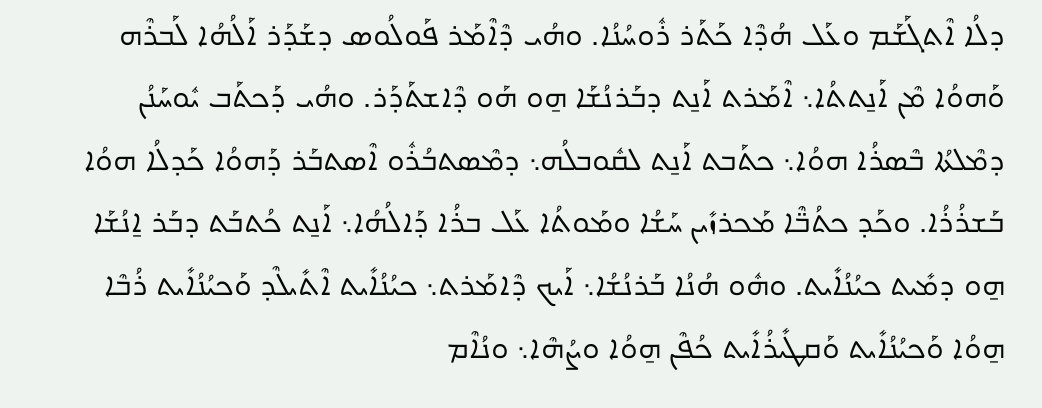ܕܠܳܐ ܐܶܬܓܰܫܰܡ ܘܥܰܠ ܗܳܕܶܐ ܟܰܬܰܪ ܪܽܘܚܳܢܳܐ. ܘܗܳܝ ܕܶܐܶܡܰܪ ܦܰܘܠܳܘܣ ܕܫܰܕܰܪ ܐܰܠܳܗܳܐ ܠܰܒܪܶܗ ܘܰܗܘܳܐ ܡܶܢ ܐܰܢ̱ܬܬܳܐ܆ ܐܶܡܰܪܬ ܐܰܢ̱ܬ ܕܒܰܪܢܳܫܰܐ ܗ̱ܘ ܗܰܘ ܕܶܐܫܬܰܕܰܪ. ܘܗܳܝ ܕܰܟܬܰܒ ܝܽܘܚܰܢܳܢ ܕܡܶܠܬܳܐ ܒܶܣܪܳܐ ܗܘܳܐ܆ ܟܬܰܒܬ ܐܰܢ̱ܬ ܠܩܽܘܒܠܳܗ܆ ܕܡܶܣܬܒܳܪܽܘ ܐܶܣܬܒܰܪ ܕܰܗܘܳܐ ܟܰܕܠܳܐ ܗܘܳܐ ܒܰܫܪܳܪܳܐ. ܘܟܰܕ ܟܬܳܒ̈ܶܐ ܡܰܟܪܙܺܝܢ ܚܰܫܳܐ ܘܡܰܘܬܳܐ ܥܰܠ ܒܪܳܐ ܕܰܐܠܳܗܳܐ܆ ܐܰܢ̱ܬ ܟܳܬܒܰܬ ܕܒܰܪ ܐ̱ܢܳܫܰܐ ܗ̱ܘ ܕܡܺܝܬ ܟܝܳܢܳܐܺܝܬ. ܘܗܽܘ ܗܳܢܳܐ ܒܰܪܢܳܫܳܐ܆ ܐܰܝܟ ܕܶܐܡܰܪܬ܆ ܟܝܳܢܳܐܺܝܬ ܐܶܬܺܝܠܶܕ ܘܰܟܝܳܢܳܐܺܝܬ ܪܳܒܶܐ ܗ̱ܘܳܐ ܘܰܟܝܳܢܳܐܺܝܬ ܘܰܩܛܺܝܪܳܐܺܝܬ ܟܳܦܶܢ ܗ̱ܘܳܐ ܘܨܳܗܶܐ܆ ܘܢܳܐܶܡ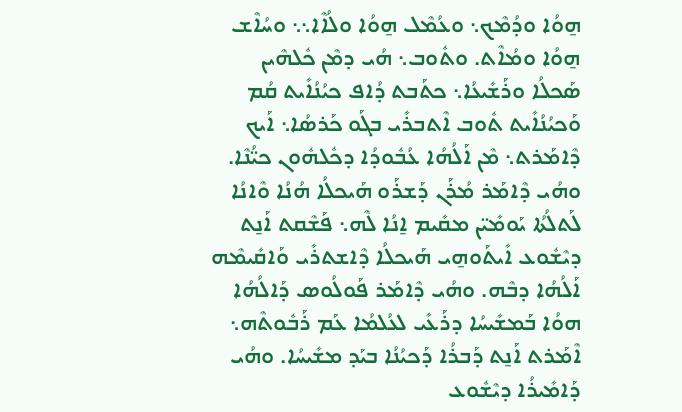ܗ̱ܘܳܐ ܘܕܳܡܶܟ܆ ܘܥܳܡܶܠ ܗ̱ܘܳܐ ܘܠܳܐܶܐ܆܆ ܘܚܳܐܶܫ ܗ̱ܘܳܐ ܘܡܳܐܶܬ. ܘܬܽܘܒ܆ ܗܳܝ ܕܡܶܢ ܟܽܠܗܶܝܢ ܣܰܟܠܳܐ ܘܪܰܫܺܝܥܳܐ܆ ܟܬܰܒܬ ܕܳܐܦ ܟܝܳܢܳܐܺܝܬ ܩܳܡ ܘܰܟܝܳܢܳܐܺܝܬ ܬܽܘܒ ܐܶܬܒܪܺܝ ܒܓܰܘ ܟܰܪܣܳܐ܆ ܐܰܝܟ ܕܶܐܡܰܪܬ܆ ܡܶܢ ܐܰܠܳܗܳܐ ܥܳܒܽܘܕܳܐ ܕܟܽܠܗܽܘܢ ܟܝ̈ܳܢܶܐ. ܘܗܳܝ ܕܶܐܡܰܪ ܡܳܪܰܢ ܕܰܫܪܰܘ ܗܰܝܟܠܳܐ ܗܳܢܳܐ ܘܶܐܢܳܐ ܠܰܬܠܳܬܳܐ ܝܰܘܡܺܝ̈ܢ ܡܩܺܝܡ ܐ̱ܢܳܐ ܠܶܗ܆ ܦܰܫܶܩܬ ܐܰܢ̱ܬ ܕܝܶܫܽܘܥ ܐܺܝܬܰܘܗ̱ܝ ܗܰܝܟܠܳܐ ܕܶܐܫܬܪܺܝ ܘܰܐܩܺܝܡܶܗ ܐܰܠܳܗܳܐ ܕܒܶܗ. ܘܗܳܝ ܕܶܐܡܰܪ ܦܰܘܠܳܘܣ ܕܰܐܠܳܗܳܐ ܗܘܳܐ ܒܰܡܫܺܝܚܳܐ ܕܪܰܥܺܝ ܠܥܳܠܡܳܐ ܥܰܡ ܪܰܒܽܘܬܶܗ܆ ܐܶܡܰܪܬ ܐܰܢ̱ܬ ܕܰܒܪܳܐ ܕܰܟܝܳܢܳܐ ܒܝܰܕ ܡܫܺܝܚܳܐ. ܘܗܳܝ ܕܰܐܡܺܝܪܳܐ ܕܝܶܫܽܘܥ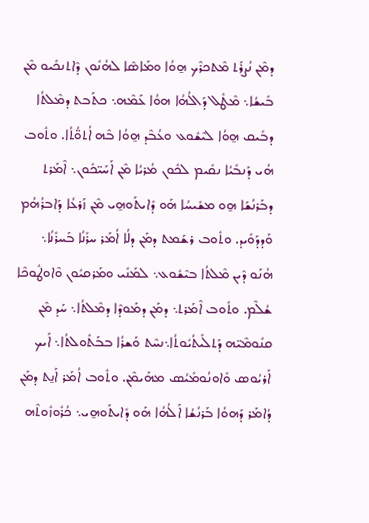ܕܡܶܢ ܢܳܨܪܰܬ ܡܶܬܟܪܶܟ ܗ̱ܘܳܐ ܘܡܰܐܣܶܐ ܠܗܳܢܽܘܢ ܕܶܐܬܢܟܺܝܘ ܡܶܢ ܒܺܝܫܳܐ܆ ܡܶܛܽܠ ܕܰܐܠܳܗܳܐ ܗܘܳܐ ܥܰܡܶܗ܆ ܟܬܰܒܬ ܕܡܶܠܬܳܐ ܕܒܺܝܩ ܗ̱ܘܳܐ ܠܝܶܫܽܘܥ ܘܥܳܒܶܕ ܗ̱ܘܳܐ ܒܶܗ ܐܳܬܘ̈ܳܬܳܐ. ܘܬܽܘܒ ܗܳܝ ܕܰܢܒܺܝܳܐ ܢܩܺܝܡ ܠܟܽܘܢ ܡܳܪܝܳܐ ܡܶܢ ܐܰܚܰܝ̈ܟܽܘܢ܆ ܐܶܡܰܪܬ ܕܒܰܪܢܳܫܰܐ ܗ̱ܘ ܡܫܺܝܚܳܐ ܗܰܘ ܕܺܐܝܬܰܘܗ̱ܝ ܡܶܢ ܙܰܪܥܳܐ ܕܰܐܒܪܳܗܳܡ ܘܰܕܕܰܘܺܝܕ. ܘܬܽܘܒ ܪܫܰܡܬ ܕܡܰܢ ܕܠܳܐ ܐܳܡܰܪ ܚܪܺܢܳܐ ܒܰܚܪܺܢܳܐ܆ ܗܳܢܰܘ ܕܶܝܢ ܡܶܠܬܳܐ ܒܝܶܫܽܘܥ܆ ܠܡܰܢܺܝ ܘܡܰܪܩܝܽܘܢ ܘܶܐܘܛܽܘܟܶܐ ܫܳܠܶܡ. ܘܬܽܘܒ ܐܶܡܰܪܬ܆ ܕܡܰܢ ܕܡܰܘܕܶܐ ܕܡܶܠܬܳܐ܆ ܚܰܕ ܡܶܢ ܩܢܽܘܡܶܝ̈ܗ ܕܰܬܠܺܝܬܳܝܽܘܬܳܐ܆ܢܚܶܬ ܘܰܫܪܳܐ ܒܒܰܬܽܘܠܬܳܐ܆ ܐܰܝܟ ܐܰܪܝܳܘܣ ܘܺܐܘܢܳܘܡܺܝܳܣ ܡܗܰܝܡܶܢ. ܘܬܽܘܒ ܐܳܡܰܪ ܐܰܢ̱ܬ ܕܡܰܢ ܕܳܐܡܰܪ ܕܰܗܘܳܐ ܒܰܪܢܳܫܳܐ ܐܰܠܳܗܳܐ ܗܰܘ ܕܺܐܝܬܰܘܗ̱ܝ܆ ܟܳܪܽܘܙܽܘܬܶܗ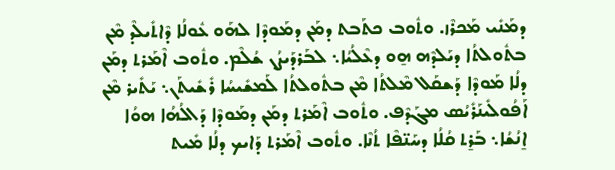ܕܡܰܢܺܝ ܡܰܟܪܶܙ. ܘܬܽܘܒ ܟܬܰܒܬ ܕܡܰܢ ܕܡܰܘܕܶܐ ܠܗܰܘ ܥܽܘܠܳܐ ܕܶܐܬܺܝܠܶܕ ܡܶܢ ܒܬܽܘܠܬܳܐ ܕܝܰܠܕܶܗ ܗ̱ܘ ܕܥܶܠܳܝܳܐ܆ ܠܒܰܪܕܰܝܨܳܢ ܫܳܠܶܡ. ܘܬܽܘܒ ܐܶܡܰܪܬ ܕܡܰܢ ܕܠܳܐ ܡܰܘܕܶܐ ܕܰܫܩܰܠ ܡܶܠܬܳܐ ܡܶܢ ܒܬܽܘܠܬܳܐ ܠܰܡܫܺܝܚܳܐ ܪܺܫܺܝܬܰܢ܆ ܝܰܬܺܝܪ ܡܶܢ ܐܰܦܳܘܠܺܝܢܰܪܺܝܳܣ ܡܓܰܕܶܦ. ܘܬܽܘܒ ܐܶܡܰܪܬ ܕܡܰܢ ܕܡܰܘܕܶܐ ܕܰܐܠܳܗܳܐ ܗܘܳܐ ܐ̱ܢܳܫܳܐ܆ ܒܰܪ̱ܬ ܩܳܠܳܐ ܕܚܰܢ̈ܦܶܐ ܬܳܢܶܐ. ܘܬܽܘܒ ܐܶܡܰܪܬ ܕܰܐܝܟ ܕܠܳܐ ܡܺܝܬ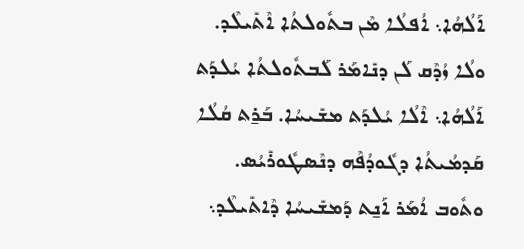ܐܰܠܳܗܳܐ܆ ܐܳܦܠܳܐ ܡܶܢ ܒܬܽܘܠܬܳܐ ܐܶܬܺܝܠܶܕ. ܘܠܳܐ ܙܳܕܶܩ ܠܰܢ ܕܢܺܐܡܰܪ ܠܰܒܬܽܘܠܬܳܐ ܝܳܠܕܰܬ ܐܰܠܳܗܳܐ܆ ܐܶܠܳܐ ܝܳܠܕܰܬ ܡܫܺܝܚܳܐ. ܒܰܪ̱ܬ ܩܳܠܳܐ ܩܰܕܡܳܝܬܳܐ ܕܓܽܘܕܳܦܶܗ ܕܢܶܣܛܽܘܪܺܝܳܣ. ܘܬܽܘܒ ܐܳܡܰܪ ܐܰܢ̱ܬ ܕܰܡܫܺܝܚܳܐ ܕܶܐܬܺܝܠܶܕ܆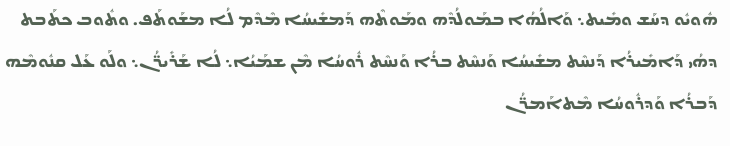ܗܽܘܝܽܘ ܕܚܰܫ ܘܡܺܝܬ܆ ܘܰܐܠܳܗܳܐ ܒܡܰܘܠܳܕܶܗ ܘܡܰܘܬܶܗ ܕܰܡܫܺܝܚܳܐ ܡܶܕܶܡ ܠܳܐ ܡܫܰܘܬܰܦ. ܘܬܽܘܒ ܟܬܰܒܬ ܕܗܳܝ ܕܰܐܡܺܝܪܳܐ ܕܰܢܚܶܬ ܡܫܺܝܚܳܐ ܘܰܢܚܶܬ ܒܪܳܐ ܘܰܢܚܶܬ ܪܽܘܚܳܐ ܡܶܢ ܫܡܰܝܳܐ܆ ܠܳܐ ܫܰܪܺܝܪ̈ܳܢ܆ ܘܠܰܘ ܥܰܠ ܩܢܽܘܡܶܗ ܕܰܒܪܳܐ ܘܰܕܪܽܘܚܳܐ ܡܶܬܐܰܡܪ̈ܳܢ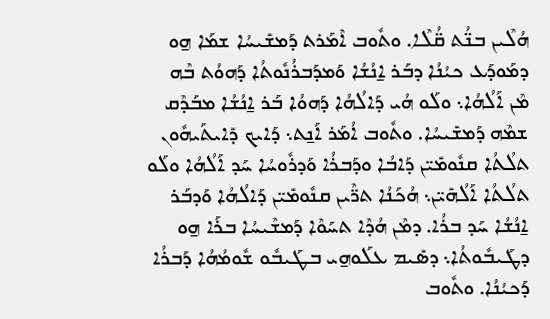ܗܳܠܶܝܢ ܒܢ̈ܳܬ ܩ̈ܳܠܶܐ. ܘܬܽܘܒ ܐܶܡܰܪܬ ܕܰܡܫܺܝܚܳܐ ܫܡܰܐ ܗ̱ܘ ܕܡܰܘܕܰܥ ܟܝܳܢܳܐ ܕܒܰܪ ܐ̱ܢܳܫܳܐ ܘܰܡܕܰܒܪܳܢܽܘܬܳܐ ܕܰܗܘܳܬ ܒܶܗ ܡܶܢ ܐܰܠܳܗܳܐ܆ ܘܠܰܘ ܗܳܝ ܕܰܐܠܳܗܳܐ ܕܰܗܘܳܐ ܒܰܪ ܐ̱ܢܳܫܳܐ ܡܒܰܕܶܩ ܫܡܶܗ ܕܰܡܫܺܝܚܳܐ. ܘܬܽܘܒ ܐܳܡܰܪ ܐܰܢ̱ܬ܆ ܕܰܐܝܟ ܕܺܐܝܬܰܝܗܽܘܢ ܬܠܳܬܳܐ ܩܢܽܘܡܺܝ̈ܢ ܕܰܐܒܳܐ ܘܕܰܒܪܳܐ ܘܰܕܪܽܘܚܳܐ ܚܰܕ ܐܰܠܳܗܳܐ ܘܠܰܘ ܬܠܳܬܳܐ ܐܰܠܳܗܺܝ̈ܢ܆ ܗܳܟܰܢܳܐ ܬܪ̈ܶܝܢ ܩܢܽܘܡܺܝ̈ܢ ܕܰܐܠܳܗܳܐ ܘܰܕܒܰܪ ܐ̱ܢܳܫܳܐ ܚܰܕ ܒܪܳܐ. ܕܡܶܢ ܗܳܕܶܐ ܬܚܰܘܶܐ ܕܰܡܫܶܝܚܳܐ ܒܪܰܐ ܗ̱ܘ ܕܛܰܝܒܽܘܬܳܐ܆ ܕܣܺܝܡ ܥܠܰܘܗ̱ܝ ܒܛܰܝܒܽܘ ܫܽܘܡܳܗܳܐ ܕܰܒܪܳܐ ܕܰܟܝܳܢܳܐ. ܘܬܽܘܒ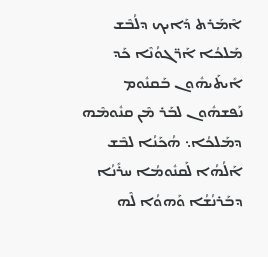ܐܶܡܰܪܬ ܕܰܐܝܟ ܕܠܳܒܶܫ ܡܰܠܟܳܐ ܐܰܪ̈ܓܘܳܢܶܐ ܟܰܕ ܐܺܝܬܰܝܗܽܘܢ ܒܰܩܢܽܘܡ ܢܰܦܫܗܽܘܢ ܠܒܰܪ ܡܶܢ ܩܢܽܘܡܶܗ ܕܡܰܠܟܳܐ܆ ܗܳܟܰܢܳܐ ܠܒܶܫ ܐܰܠܳܗܳܐ ܠܰܩܢܽܘܡܳܐ ܚܪܺܢܳܐ ܕܒܰܪܢܳܫܳܐ ܘܰܗܘܳܐ ܠܶܗ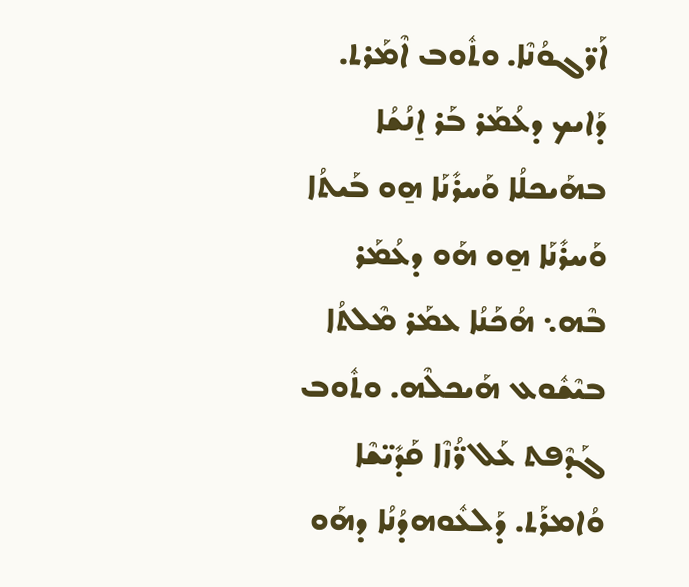ܐܰܪ̈ܓܘܳܢܶܐ. ܘܬܽܘܒ ܐܶܡܰܪܬ. ܕܰܐܝܟ ܕܥܳܡܰܪ ܒܰܪ ܐ̱ܢܳܫܳܐ ܒܗܰܝܟܠܳܐ ܘܰܚܪܺܢܰܐ ܗ̱ܘ ܒܰܝܬܳܐ ܘܰܚܪܺܢܰܐ ܗ̱ܘ ܗܰܘ ܕܥܳܡܰܪ ܒܶܗ܆ ܗܳܟܰܢܳܐ ܥܡܰܪ ܡܶܠܬܳܐ ܒܝܶܫܽܘܥ ܗܰܝܟܠܶܗ. ܘܬܽܘܒ ܓܰܕܶܦܬ ܥܰܠ ܪ̈ܳܙܶܐ ܩܰܕܺܝ̈ܫܶܐ ܘܳܐܡܪܰܬ. ܕܰܠܥܽܘܗܕܳܢܳܐ ܕܗܰܘ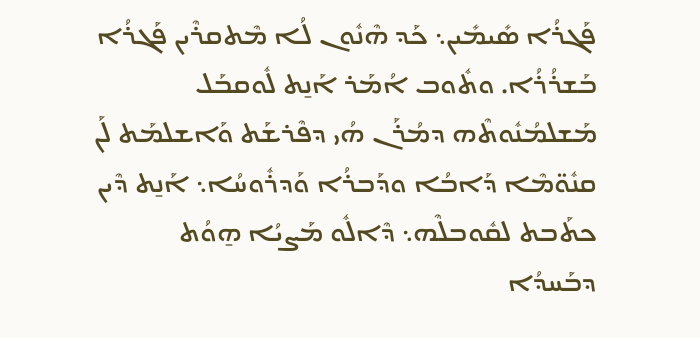ܦܰܓܪܳܐ ܣܺܝܡܺܝܢ܆ ܟܰܕ ܗܶܢܽܘܢ ܠܳܐ ܡܶܬܩܪܶܝܢ ܦܰܓܪܳܐ ܒܰܫܪܳܪܳܐ. ܘܬܽܘܒ ܐܳܡܰܪ ܐܰܢ̱ܬ ܠܽܘܩܒܰܠ ܡܰܫܠܡܳܢܽܘܬܶܗ ܕܡܳܪܰܢ ܗܳܝ ܕܦܶܪܫܰܬ ܘܰܐܫܠܡܰܬ ܠܰܢ ܩܢܽܘ̈ܡܶܐ ܕܰܐܒܳܐ ܘܕܰܒܪܳܐ ܘܰܕܪܽܘܚܳܐ܆ ܐܰܢ̱ܬ ܕܶܝܢ ܟܬܰܒܬ ܠܩܽܘܒܠܶܗ܆ ܕܶܐܠܽܘ ܡܰܨܝܳܐ ܗ̱ܘܳܬ ܕܒܰܚܕܳܐ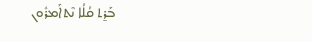ܒܰܪ̱ܬ ܩܳܠܳܐ ܢܶܬܐܰܡܪܽܘܢ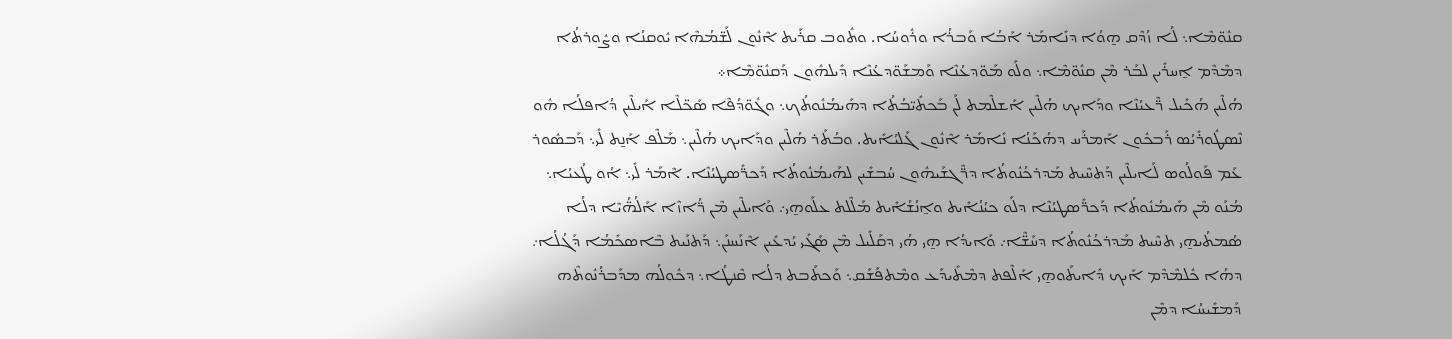ܩܢܽܘ̈ܡܶܐ܆ ܠܳܐ ܙܳܕܶܩ ܗ̱ܘܳܐ ܕܢܺܐܡܰܪ ܐܰܒܳܐ ܘܰܒܪܳܐ ܘܪܽܘܚܳܐ. ܘܬܽܘܒ ܩܪܰܝܬ ܐܶܢܽܘܢ ܠܰܫ̈ܡܳܗܶܐ ܝܽܘܩܢܳܐ ܘܨܽܘܪܬܳܐ ܕܡܶܕܶܡ ܐ̱ܚܪܺܝܢ ܠܒܰܪ ܡܶܢ ܩܢܽܘ̈ܡܶܐ܆ ܘܠܰܘ ܡܰܘ̈ܕܥܳܢܶܐ ܘܰܡܫܰܘ̈ܕܥܳܢܶܐ ܕܺܝܠܗܽܘܢ ܕܰܩܢܽܘ̈ܡܶܐ܀
ܗܳܠܶܝܢ ܗܳܟܺܝܠ ܪ̈ܶܥܝܳܢܶܐ ܘܕܰܐܝܟ ܗܳܠܶܝܢ ܐܰܫܠܶܡܬ ܠܰܢ ܒܰܟܬܺܝ̈ܒܳܬܳܐ ܕܗܰܝܡܳܢܽܘܬܳܟ܆ ܘܓܽܘ̈ܕܳܦܶܐ ܣܰܟ̈ܠܶܐ ܐܰܝܠܶܝܢ ܕܳܐܦܠܳܐ ܗܽܘ ܢܶܣܛܽܘܪܺܝܳܣ ܪܰܒܟܽܘܢ ܐܰܡܪܰܚ ܕܗܳܟܰܢܳܐ ܢܺܐܡܰܪ ܐܶܢܽܘܢ ܓܰܠܝܳܐܺܝܬ. ܘܒܳܬܰܪ ܗܳܠܶܝܢ ܘܕܰܐܝܟ ܗܳܠܶܝܢ܆ ܡܰܠܶܦ ܐܰܢ̱ܬ ܠܺܝ܆ ܕܰܒܣܽܘܪ ܥܰܡ ܦܰܘܠܳܘܣ ܠܰܐܝܠܶܝܢ ܕܰܬܚܶܝܬ ܡܰܕܪܟܳܢܽܘܬܳܐ ܕܪ̈ܶܓܫܰܝܗܽܘܢ ܚܳܒܫܺܝܢ ܠܗܰܝܡܳܢܽܘܬܳܐ ܕܰܟܪ̈ܺܣܛܝܳܢܶܐ. ܐܶܡܰܪ ܠܺܝ܆ ܐܳܘ ܛܳܥܝܳܐ܆ ܡܳܢܰܘ ܡܶܢ ܗܰܝܡܳܢܽܘܬܳܐ ܕܰܟܪ̈ܺܣܛܝܳܢܶܐ ܕܠܰܘ ܟܝܳܢܳܐܺܝܬ ܘܐ̱ܢܳܫܳܐܺܝܬ ܡܰܠܶܠܬ ܥܠܰܘܗ̱ܝ܇ ܘܰܐܝܠܶܝܢ ܡܶܢ ܪ̈ܳܐܙܶܐ ܐܰܠܳܗ̈ܳܝܶܐ ܕܠܳܐ ܣܳܡܬܳܝܗ̱ܝ ܬܚܶܝܬ ܡܰܕܪܟܳܢܽܘܬܳܐ ܕܚܰܫ̈ܶܐ܇ ܘܰܐܝܕܳܐ ܗ̱ܝ ܗܳܝ ܕܩܰܠܺܝܠ ܡܶܢ ܣܰܓܺܝ ܝܳܕܥܺܝܢ ܐܶܢܰܚܢܰܢ܆ ܕܰܬܢܰܝܬ ܒܶܐܣܟܺܡܳܐ ܕܰܓܳܠܳܐ܇ ܕܗܳܐ ܟܽܠܡܶܕܶܡ ܐܰܝܟ ܕܺܐܝܬܰܘܗ̱ܝ ܐܰܠܶܦܬ ܕܡܶܬܺܝܕܰܥ ܘܡܶܬܦܰܫܰܩ܆ ܘܰܟܬܰܒܬ ܕܠܳܐ ܩܶܢܛܳܐ܆ ܕܟܽܘܠܳܗ ܡܕܰܒܪܳܢܽܘܬܶܗ ܕܰܡܫܺܝܚܳܐ ܕܡܶܢ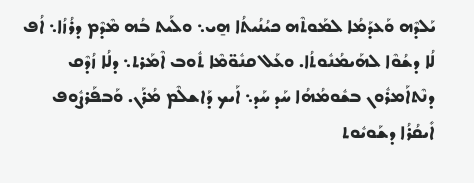ܝܰܠܕܶܗ ܘܰܥܕܰܡܳܐ ܠܡܰܘܬܶܗ ܟܝܳܢܳܝܬܳܐ ܗ̱ܝ܆ ܘܠܰܝܬ ܒܳܗ ܡܶܕܶܡ ܕܪܳܙܳܐ܆ ܐܳܦ ܠܳܐ ܕܫܳܘܶܐ ܠܗܰܝܡܳܢܽܘܬܳܐ. ܘܥܰܠ ܩܢܽܘ̈ܡܶܐ ܬܽܘܒ ܐܶܡܰܪܬ܆ ܕܠܳܐ ܙܳܕܶܩ ܕܢܶܬܐܰܡܪܽܘܢ ܒܫܽܘܡܳܗܳܐ ܚܰܕ ܚܰܕ܆ ܐܰܝܟ ܕܰܐܫܠܶܡ ܡܳܪܰܢ. ܘܰܒܦܰܪܨܽܘܦ ܐܺܝܩܳܪܳܐ ܕܫܰܘܝܽܘܬ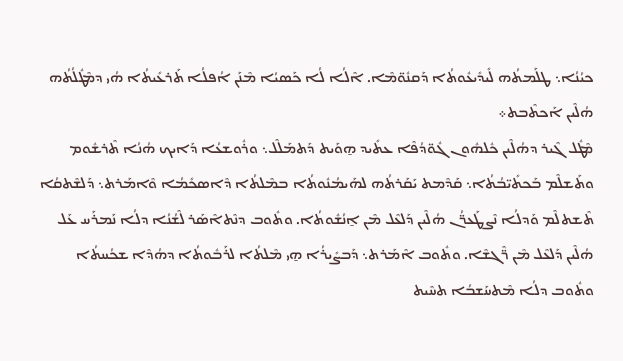ܟܝܳܢܳܐ܆ ܛܠܰܡܬܳܗ ܠܺܝܕܺܝܥܽܘܬܳܐ ܕܰܩܢܽܘ̈ܡܶܐ. ܐܶܠܳܐ ܠܳܐ ܟܰܣܝܳܐ ܡܶܢܰܢ ܐܳܦܠܳܐ ܬܰܪܥܺܝܬܳܐ ܗܳܝ ܕܡܶܛܽܠܳܬܳܗ ܗܳܠܶܝܢ ܐܰܟܬܶܒܬ܀
ܡܶܛܽܠ ܓܶܝܪ ܕܗܳܠܶܝܢ ܟܽܠܗܽܘܢ ܓܽܘ̈ܕܳܦܶܐ ܥܬܺܝܕ ܗ̱ܘܰܝܬ ܕܰܬܡܰܠܶܠ܆ ܘܪܽܘܫܥܳܐ ܕܰܐܝܟ ܗܳܢܳܐ ܬܶܪܫܽܘܡ ܘܬܰܫܠܶܡ ܒܰܟܬܺܝ̈ܒܳܬܳܐ܆ ܩܰܕܶܡܬ ܝܰܩܰܪܬܳܗ ܠܗܰܝܡܳܢܽܘܬܳܐ ܒܡܶܠܬܳܐ ܕܶܐܣܟܺܡܳܐ ܘܶܐܡܰܪܬ܆ ܕܰܠܫܶܬܩܳܐ ܬܶܫܬܠܶܡ ܘܰܕܠܳܐ ܢܶܨܛܰܥܪ̈ܳܢ ܗܳܠܶܝܢ ܕܰܠܥܶܠ ܡܶܢ ܐ̱ܢܳܫܽܘܬܳܐ. ܘܬܽܘܒ ܕܢܶܬܐܶܣܰܪ ܠܶܫܳܢܳܐ ܕܠܳܐ ܢܰܡܪܰܚ ܥܰܠ ܗܳܠܶܝܢ ܕܰܠܥܶܠ ܡܶܢ ܪ̈ܶܓܫܶܐ. ܘܬܽܘܒ ܐܶܡܰܪܬ܆ ܕܰܒܨܺܝܪܳܐ ܗ̱ܝ ܡܶܠܬܳܐ ܠܪܰܒܽܘܬܳܐ ܕܗܳܕܶܐ ܫܟܳܚܬܳܐ ܘܬܽܘܒ ܕܠܳܐ ܡܶܬܚܰܫܒܳܐ ܬܚܶܝܬ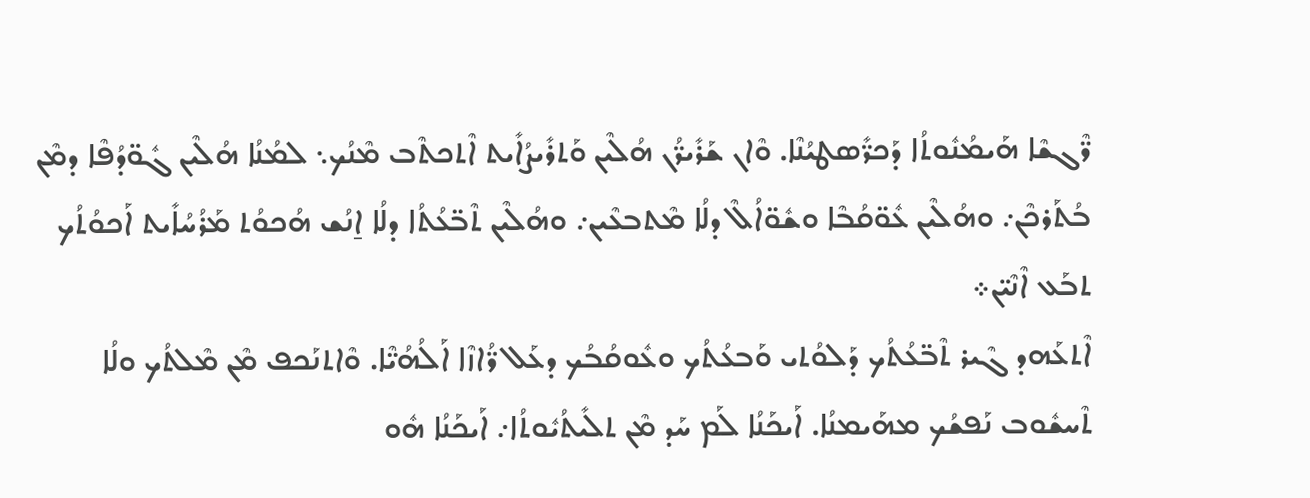ܪ̈ܶܓܫܶܐ ܗܰܝܡܳܢܽܘܬܳܐ ܕܰܟܪ̈ܺܣܛܝܳܢܶܐ. ܘܶܐܢ ܫܰܪܺܝܪ̈ܳܢ ܗܳܠܶܝܢ ܘܰܬܪܺܝܨܳܐܺܝܬ ܐܶܬܟܬܶܒ ܡܶܢܳܟ܆ ܠܡܳܢܳܐ ܗܳܠܶܝܢ ܓܽܘ̈ܕܳܦܶܐ ܕܡܶܢ ܒܳܬܰܪܟܶܢ܇ ܘܗܳܠܶܝܢ ܥܽܘ̈ܩܳܒܶܐ ܘܫܽܘ̈ܐܳܠܶ ܕܠܳܐ ܡܶܬܒܥܶܝܢ܇ ܘܗܳܠܶܝܢ ܬܶܒ̈ܥܳܬܳܐ ܕܠܳܐ ܐ̱ܢܳܫ ܗܳܟܘܳܬ ܡܰܪܳܚܳܐܺܝܬ ܐܰܟܘܳܬܳܟ ܬܒܰܥ ܐܶܢܶܝ̈ܢ܀
ܐܶܬܥܰܗܕ ܓܶܝܪ ܬܶܒ̈ܥܳܬܳܟ ܕܰܠܘܳܬܝ ܘܰܒܥܳܬܳܟ ܘܥܽܘܩܳܒܳܟ ܕܥܰܠ ܪ̈ܳܐܙܶܐ ܐܰܠܳܗܳܝ̈ܶܐ. ܘܶܐܬܢܰܟܦ ܡܶܢ ܡܶܠܬܳܟ ܘܠܳܐ ܬܶܚܫܽܘܒ ܢܰܦܫܳܟ ܡܗܰܝܡܢܳܐ. ܐܰܝܟܰܢܳܐ ܠܰܡ ܚܰܕ ܡܶܢ ܬܠܺܝܬܳܝܽܘܬܳܐ܇ ܐܰܝܟܰܢܳܐ ܗܽܘ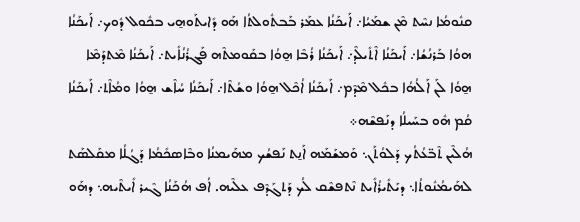ܩܢܽܘܡܳܐ ܢܚܶܬ ܡܶܢ ܫܡܰܝܳܐ܇ ܐܰܝܟܰܢܳܐ ܥܡܰܪ ܒܰܒܬܽܘܠܬܳܐ ܗܰܘ ܕܺܐܝܬܰܘܗ̱ܝ ܒܟܽܘܠ ܕܽܘܟ܇ ܐܰܝܟܰܢܳܐ ܗܘܳܐ ܒܰܪܢܳܫܳܐ܇ ܐܰܝܟܰܢܳܐ ܐܶܬܺܝܠܶܕ܇ ܐܰܝܟܰܢܳܐ ܪܳܒܶܐ ܗ̱ܘܳܐ ܒܩܰܘܡܬܶܗ ܦܰܓܪܳܢܳܐܺܝܬ܇ ܐܰܝܟܰܢܳܐ ܡܶܬܕܰܡܶܐ ܗ̱ܘܳܐ ܠܰܢ ܐܰܠܳܗܳܐ ܒܟܽܠ ܡܶܕܶܡ܇ ܐܰܝܟܰܢܳܐ ܐܳܟܶܠ ܗ̱ܘܳܐ ܘܫܳܬܶܐ܇ ܐܰܝܟܰܢܳܐ ܚܳܐܶܫ ܗ̱ܘܳܐ ܘܡܳܐܶܬ܇ ܐܰܝܟܰܢܳܐ ܩܳܡ ܗܽܘ ܒܚܰܝܠܳܐ ܕܢܰܦܫܶܗ܀
ܗܳܠܶܝܢ ܬܶܒ̈ܥܳܬܳܟ ܕܰܠܘܳܬܰܢ܆ ܘܰܡܫܰܡܰܗ ܐܰܢ̱ܬ ܢܰܦܫܳܟ ܡܗܰܝܡܢܳܐ ܘܒܶܐܣܟܺܡܳܐ ܕܰܓܳܠܳܐ ܡܩܰܠܣܰܬ ܠܗܰܝܡܳܢܽܘܬܳܐ܆ ܕܝܰܬܺܝܪܳܐܺܝܬ ܢܶܬܦܫܶܩ ܠܳܟ ܕܰܬܓܰܕܶܦ ܥܠܶܝܗ. ܐܳܦ ܗܳܟܰܢܳܐ ܓܶܝܪ ܐܺܝܬܶܝܗ܆ ܕܗܰܘ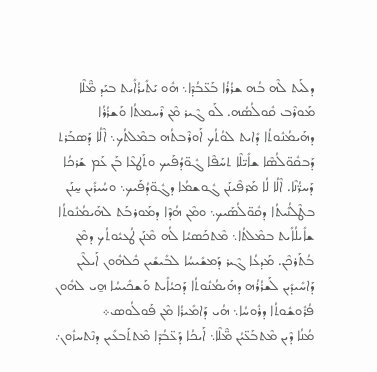ܕܠܰܝܬ ܠܶܗ ܒܳܗ ܫܪܳܪܳܐ ܒܰܥ̈ܒܳܕܶܐ܆ ܗܽܘ ܝܰܬܺܝܪܳܐܺܝܬ ܒܝܰܕ ܡ̈ܶܠܶܐ ܡܰܘܪܶܒ ܩܽܘܠܳܣܳܗ. ܠܰܘ ܓܶܝܪ ܡܶܢ ܪܶܚܡܬܳܐ ܘܰܫܪܳܪܳܐ ܕܗܰܝܡܳܢܽܘܬܳܐ ܕܺܐܝܬ ܠܘܳܬܳܟ ܐܰܘܪܶܒܬܳܗ ܒܡܶܠܬܳܟ܆ ܐܶܠܳܐ ܕܰܣܒܰܪܬ ܕܰܒܩܽܘ̈ܠܳܣܶܐ ܫܐܺܝ̈ܠܶܐ ܬܚܰܦܶܐ ܓܽܘ̈ܕܳܦܰܝܟ ܘܬܰܛܥܶܐ ܒܰܢ ܥܰܡ ܫܰܪܟܳܐ ܕܰܚܪ̈ܳܢܶܐ. ܐܶܠܳܐ ܠܳܐ ܡܰܪܦܶܝܢܰܢ ܓܽܘܫܡܳܐ ܕܓܽܘ̈ܕܳܦܰܝܟ܆ ܘܚܳܝܪܺܝܢ ܚ̱ܢܰܢ ܒܛܶܠܳܢܺܝܬܳܐ ܕܩܽܘ̈ܠܳܣܰܝܟ܆ ܘܡܶܢ ܗܳܕܶܐ ܕܡܰܘܪܒܰܬ ܠܗܰܝܡܳܢܽܘܬܳܐ ܫܐܺܝܠܳܐܺܝܬ ܒܡܶܠܬܳܐ܆ ܡܶܬܟܰܣܝܳܐ ܠܳܗ ܡܶܢܰܢ ܛܳܥܝܽܘܬܳܟ ܕܡܶܢ ܒܳܬܰܪܟܶܢ. ܡܰܕܥܳܐ ܓܶܝܪ ܕܰܡܫܺܝܚܳܐ ܠܒܺܝܫܺܝܢ ܟܽܠܗܽܘܢ ܐܰܝܠܶܝܢ ܕܰܐܚܺܝܕܺܝܢ ܠܰܫܪܳܪܳܗ ܕܗܰܝܡܳܢܽܘܬܳܐ ܕܰܟܝܳܐܺܝܬ ܘܰܫܟܺܝܚܳܐ ܗ̱ܝ ܠܗܽܘܢ ܦܳܪܽܘܫܽܘܬܳܐ ܕܪܽܘܚܳܐ܆ ܗܳܝ ܕܰܐܡܺܝܪܳܐ ܡܶܢ ܦܰܘܠܳܘܣ܀
ܡܳܢܳܐ ܕܶܝܢ ܡܶܬܒܰܥ̈ܝܳܢ ܡ̈ܶܠܶܐ܆ ܐܰܝܟܳܐ ܕܰܥ̈ܒܳܕܶܐ ܡܶܬܬܰܒܥܺܝܢ ܕܢܶܬܚܙܽܘܢ܇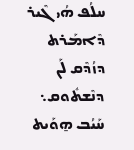ܚܠܳܦ ܗܳܝ ܓܶܝܪ ܕܶܐܡܰܪܬ ܕܙܳܕܶܩ ܠܰܢ ܕܢܶܫܬܽܘܩ܆ ܚܰܝܳܒ ܗ̱ܘܰܝܬ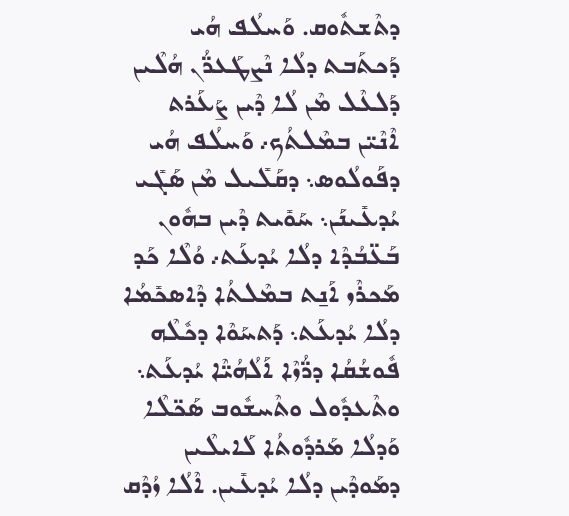ܕܬܶܫܬܽܘܩ. ܘܰܚܠܳܦ ܗܳܝ ܕܰܟܬܰܒܬ ܕܠܳܐ ܢܶܨܛܰܥܪ̈ܳܢ ܗܳܠܶܝܢ ܕܰܠܥܶܠ ܡܶܢ ܠܳܐ ܕܶܝܢ ܨܰܥܰܪܬ ܐܶܢܶܝ̈ܢ ܒܡܶܠܬܳܟ܇ ܘܰܚܠܳܦ ܗܳܝ ܕܦܰܘܠܳܘܣ܆ ܕܩܰܠܺܝܠ ܡܶܢ ܣܰܓܺܝ ܝܳܕܥܺܝܢܰܢ܆ ܚܰܘܺܝܬ ܕܶܝܢ ܒܗܽܘܢ ܒܰܥ̈ܒܳܕܶܐ ܕܠܳܐ ܝܳܕܥܰܬ܇ ܘܳܠܶܐ ܟܰܕ ܡܰܟܪܶܙ ܐܰܢ̱ܬ ܒܡܶܠܬܳܐ ܕܶܐܣܟܺܡܳܐ ܕܠܳܐ ܝܳܕܥܰܬ܆ ܕܰܬܚܰܘܶܐ ܕܟܽܠܶܗ ܦܽܘܫܳܩܳܐ ܕܪ̈ܳܙܶܐ ܐܰܠܳܗܳܝ̈ܶܐ ܝܳܕܥܰܬ܆ ܘܬܶܥܕܽܘܠ ܘܬܶܚܫܽܘܒ ܣܰܟ̈ܠܶܐ ܘܰܕܠܳܐ ܡܰܪܕܽܘܬܳܐ ܠܰܐܝܠܶܝܢ ܕܡܰܘܕܶܝܢ ܕܠܳܐ ܝܳܕܥܺܝܢ. ܐܶܠܳܐ ܙܳܕܶܩ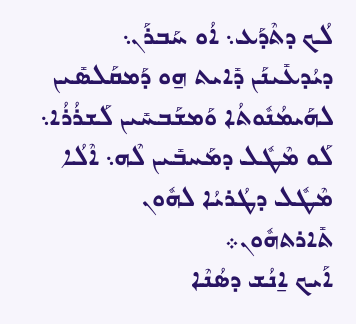ܠܳܟ ܕܬܶܕܰܥ܆ ܐܳܘ ܚܰܒܪܰܢ܆ ܕܝܳܕܥܺܝܢܰܢ ܕܺܐܝܬ ܗ̱ܘ ܕܰܡܩܰܠܣܺܝܢ ܠܗܰܝܡܳܢܽܘܬܳܐ ܘܰܡܫܰܒܚܺܝܢ ܠܰܫܪܳܪܳܐ܆ ܠܰܘ ܡܶܛܽܠ ܕܡܰܚܒܺܝܢ ܠܶܗ܆ ܐܶܠܳܐ ܡܶܛܽܠ ܕܛܳܪܝܳܐ ܠܗܽܘܢ ܬܺܐܪܬܗܽܘܢ܀
ܐܰܝܟ ܐ̱ܢܳܫ ܕܣܳܢܶܐ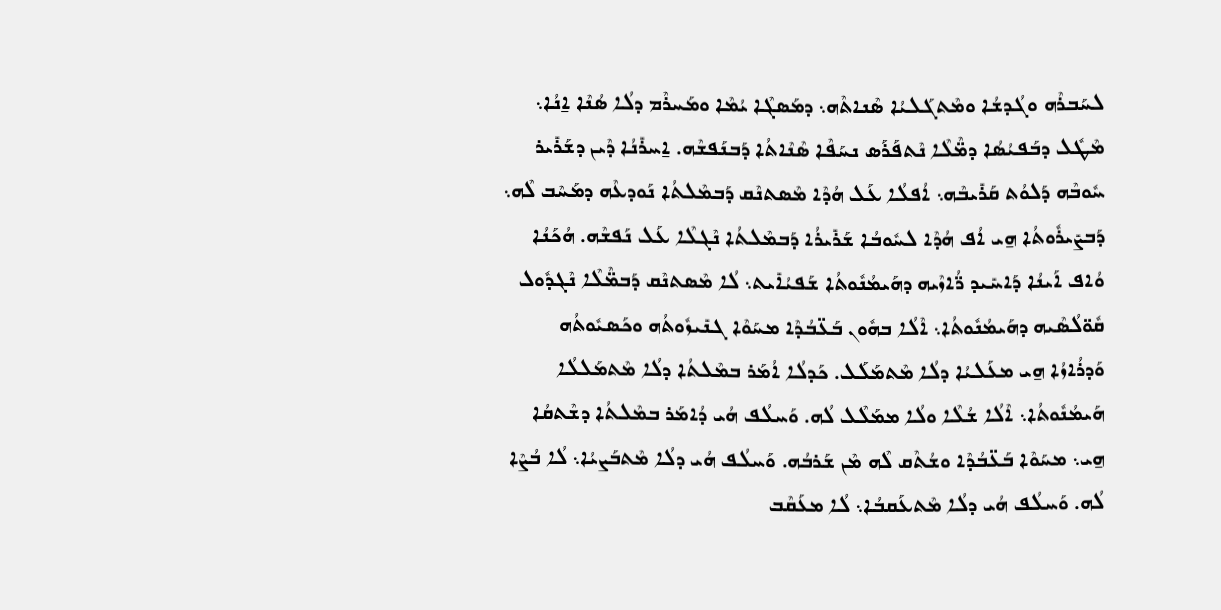ܠܚܰܒܪܶܗ ܘܓܳܕܫܳܐ ܘܡܶܬܓܰܠܝܳܐ ܣܶܢܐܬܶܗ܆ ܕܡܰܣܓܶܐ ܝܳܡܶܐ ܘܡܰܚܪܶܡ ܕܠܳܐ ܣܳܢܶܐ ܐ̱ܢܳܐ܆ ܡܶܛܽܠ ܕܒܰܦܝܳܣܳܐ ܕܡ̈ܶܠܶܐ ܢܶܬܦܰܪܰܣ ܢܚܰܦܶܐ ܣܶܢܶܐܬܳܐ ܕܰܒܢܰܦܫܶܗ. ܐ̱ܚܪܺܢܳܐ ܕܶܝܢ ܕܫܰܪܺܝܪ ܚܽܘܒܶܗ ܕܰܠܘܳܬ ܩܰܪܺܝܒܶܗ܆ ܐܳܦܠܳܐ ܥܰܠ ܗܳܕܶܐ ܡܶܣܬܢܶܩ ܕܰܒܡܶܠܬܳܐ ܢܰܘܕܥܶܗ ܕܡܰܚܶܒ ܠܶܗ܆ ܕܰܒܨܺܝܪܽܘܬܳܐ ܗ̱ܝ ܐܳܦ ܗܳܕܶܐ ܠܚܽܘܒܳܐ ܫܰܪܺܝܪܳܐ ܕܰܒܡܶܠܬܳܐ ܢܶܓܠܶܐ ܥܰܠ ܢܰܦܫܶܗ. ܗܳܟܰܢܳܐ ܘܳܐܦ ܐܰܝܢܳܐ ܕܰܐܚܺܝܕ ܪ̈ܳܐܙܶܝܗ ܕܗܰܝܡܳܢܽܘܬܳܐ ܫܰܦܝܳܐܺܝܬ܆ ܠܳܐ ܡܶܣܬܢܶܩ ܕܰܒܡ̈ܶܠܶܐ ܢܶܓܕܽܘܠ ܩܽܘ̈ܠܳܣܶܝܗ ܕܗܰܝܡܳܢܽܘܬܳܐ܆ ܐܶܠܳܐ ܒܗܽܘܢ ܒܰܥ̈ܒܳܕܶܐ ܡܚܰܘܶܐ ܓܢܺܝܙܽܘܬܳܗ ܘܟܰܣܝܽܘܬܳܗ ܘܰܕܪܳܐܙܳܐ ܗ̱ܝ ܡܥܰܠܝܳܐ ܕܠܳܐ ܡܶܬܡܰܠܰܠ. ܟܰܕܠܳܐ ܐܳܡܰܪ ܒܡܶܠܬܳܐ ܕܠܳܐ ܡܶܬܡܰܠܠܳܐ ܗܰܝܡܳܢܽܘܬܳܐ܆ ܐܶܠܳܐ ܫܳܠܶܐ ܘܠܳܐ ܡܡܰܠܶܠ ܠܳܗ. ܘܰܚܠܳܦ ܗܳܝ ܕܳܐܡܰܪ ܒܡܶܠܬܳܐ ܕܫܶܬܩܳܐ ܗ̱ܝ܆ ܡܚܰܘܶܐ ܒܰܥ̈ܒܳܕܶܐ ܘܫܳܬܶܩ ܠܶܗ ܡܶܢ ܫܰܪܒܳܗ. ܘܰܚܠܳܦ ܗܳܝ ܕܠܳܐ ܡܶܬܒܰܨܝܳܐ܆ ܠܳܐ ܒܳܨܶܐ ܠܳܗ. ܘܰܚܠܳܦ ܗܳܝ ܕܠܳܐ ܡܶܬܥܰܩܒܳܐ܆ ܠܳܐ ܡܥܰܩܶܒ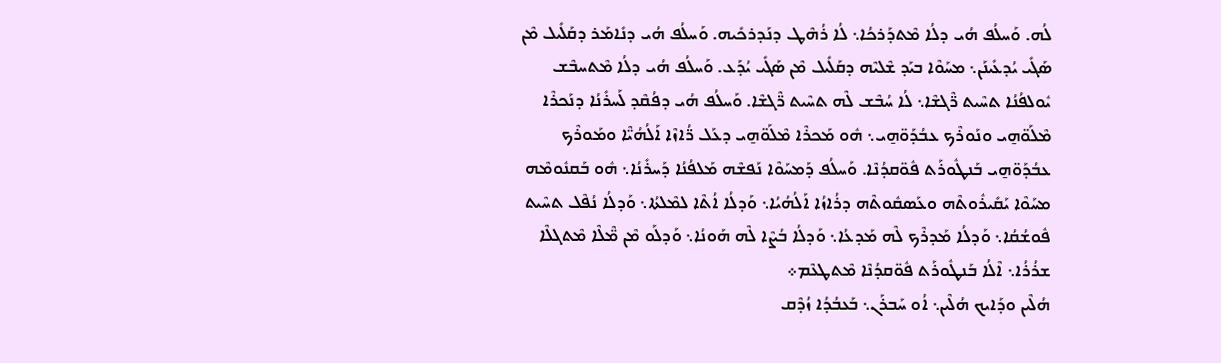ܠܳܗ. ܘܰܚܠܳܦ ܗܳܝ ܕܠܳܐ ܡܶܬܕܰܪܟܳܐ܆ ܠܳܐ ܪܳܗܶܛ ܕܢܰܕܪܟܺܝܗ. ܘܰܚܠܳܦ ܗܳܝ ܕܢܺܐܡܰܪ ܕܩܰܠܺܝܠ ܡܶܢ ܣܰܓܺܝ ܝܳܕܥܺܝܢܰܢ܆ ܡܚܰܘܶܐ ܒܝܰܕ ܫܶܠܝܶܗ ܕܩܰܠܺܝܠ ܡܶܢ ܣܰܓܺܝ ܝܳܕܰܥ. ܘܰܚܠܳܦ ܗܳܝ ܕܠܳܐ ܡܶܬܚܒܶܫ ܝܽܘܠܦܳܢܳܐ ܬܚܶܝܬ ܪ̈ܶܓܫܶܐ܆ ܠܳܐ ܚܳܒܶܫ ܠܶܗ ܬܚܶܝܬ ܪ̈ܶܓܫܶܐ. ܘܰܚܠܳܦ ܗܳܝ ܕܦܳܩܶܕ ܠܰܚܪܺܢܳܐ ܕܢܰܟܪܶܐ ܡܶܠܰܘ̈ܗ̱ܝ ܘܢܰܘܪܶܟ ܥܒܳܕܰܘ̈ܗ̱ܝ܆ ܗܽܘ ܡܰܟܪܶܐ ܡܶܠܰܘ̈ܗ̱ܝ ܕܥܰܠ ܪ̈ܳܐܙܶܐ ܐܰܠܳܗܳܝ̈ܶܐ ܘܡܰܘܪܶܟ ܥܒܳܕܰܘ̈ܗ̱ܝ ܒܰܢܛܽܘܪܰܬ ܦܽܘ̈ܩܕܳܢܶܐ. ܘܰܚܠܳܦ ܕܰܡܚܰܘܶܐ ܢܰܦܫܶܗ ܡܰܠܦܳܢܳܐ ܕܰܚܪܺܢܳܐ܆ ܗܽܘ ܒܰܩܢܽܘܡܶܗ ܡܚܰܘܶܐ ܝܰܩܺܝܪܽܘܬܶܗ ܘܥܰܣܩܽܘܬܶܗ ܕܪܳܐܙܳܐ ܐܰܠܳܗܳܝܳܐ܆ ܘܰܕܠܳܐ ܐܳܬܶܐ ܠܡܶܠܬܳܐ܆ ܘܰܕܠܳܐ ܢܳܦܶܠ ܬܚܶܝܬ ܦܽܘܫܳܩܳܐ܆ ܘܰܕܠܳܐ ܡܰܕܪܶܟ ܠܶܗ ܡܰܕܥܳܐ܆ ܘܰܕܠܳܐ ܒܳܨܶܐ ܠܶܗ ܗܰܘܢܳܐ܆ ܘܰܕܠܰܘ ܡܶܢ ܡ̈ܶܠܶܐ ܡܶܬܓܠܶܐ ܫܪܳܪܳܐ܆ ܐܶܠܳܐ ܒܰܢܛܽܘܪܰܬ ܦܽܘ̈ܩܕܳܢܶܐ ܡܶܬܛܥܶܡ܀
ܗܳܠܶܝܢ ܘܕܰܐܝܟ ܗܳܠܶܝܢ܆ ܐܳܘ ܚܰܒܪܰܢ܆ ܒܰܥܒܳܕܳܐ ܙܳܕܶܩ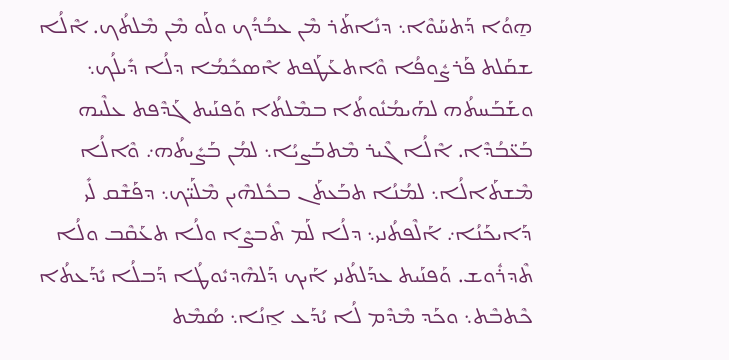ܗ̱ܘܳܐ ܕܰܬܚܰܘܶܐ܆ ܕܢܺܐܬܰܪ ܡܶܢ ܥܒܳܕܳܟ ܘܠܰܘ ܡܶܢ ܡܶܠܬܳܟ. ܐܶܠܳܐ ܫܩܰܠܬ ܦܰܪܨܽܘܦܳܐ ܘܶܐܬܥܰܛܰܦܬ ܐܶܣܟܺܡܳܐ ܕܠܳܐ ܕܺܝܠܳܟ܆ ܘܫܰܒܰܚܬܳܗ ܠܗܰܝܡܳܢܽܘܬܳܐ ܒܡܶܠܬܳܐ ܘܰܦܢܰܝܬ ܓܰܕܶܦܬ ܥܠܶܝܗ ܒܰܥ̈ܒܳܕܶܐ. ܐܶܠܳܐ ܓܶܝܪ ܡܶܬܒܰܨܝܳܐ܆ ܠܡܳܢ ܒܰܨܺܝܬܳܗ܇ ܘܶܐܠܳܐ ܡܶܫܬܰܐܠܳܐ܆ ܠܡܳܢܳܐ ܬܒܰܥܬܰܢ ܒܟܽܠܗܶܝܢ ܡܶܠܰܝ̈ܟ܆ ܕܦܰܫܶܩ ܠܺܝ ܕܰܐܝܟܰܢܳܐ܇ ܐܰܠܶܦܬܳܢܝ܆ ܕܠܳܐ ܠܰܡ ܬܶܒܨܶܐ ܘܠܳܐ ܬܥܰܩܶܒ ܘܠܳܐ ܬܶܕܪܽܘܫ. ܘܰܦܢܰܝܬ ܥܕܰܠܬܳܢܝ ܐܰܝܟ ܕܰܠܗܶܕܝܽܘܛܳܐ ܕܰܒܠܳܐ ܝܺܕܰܥܬܳܐ ܟܶܬܒܶܬ܆ ܘܟܰܕ ܡܶܕܶܡ ܠܳܐ ܝܳܕܰܥ ܐ̱ܢܳܐ܆ ܣܳܡܶܬ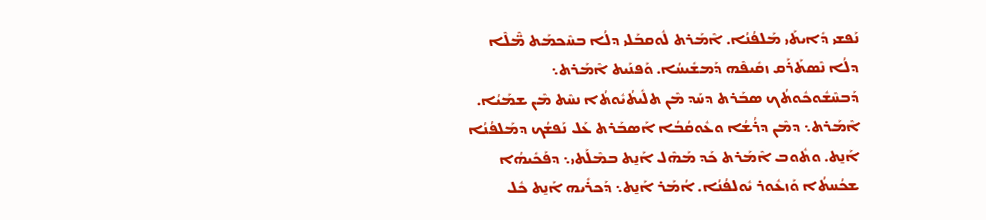ܢܰܦܫܝ ܕܺܐܝܬܰܝ ܡܰܠܦܳܢܳܐ. ܐܶܡܰܪܬ ܠܽܘܩܒܰܠܝ ܕܠܳܐ ܒܚܶܟܡܰܬ ܡ̈ܶܠܶܐ ܕܠܳܐ ܢܶܣܬܰܪܰܩ ܙܩܺܝܦܶܗ ܕܰܡܫܺܝܚܳܐ. ܘܰܦܢܰܝܬ ܐܶܡܰܪܬ܆ ܕܰܒܚܶܫܽܘܟܽܘܬܳܟ ܣܒܰܪܬ ܕܚܰܕ ܡܶܢ ܬܠܺܝܬܳܝܽܘܬܳܐ ܢܚܶܬ ܡܶܢ ܫܡܰܝܳܐ. ܐܶܡܰܪܬ܆ ܕܡܶܢ ܕܪܳܫܳܐ ܘܥܽܘܩܳܒܳܐ ܐܰܣܒܰܪܬ ܥܰܠ ܢܰܦܫܳܟ ܕܡܰܠܦܳܢܳܐ ܐܰܢ̱ܬ. ܘܬܽܘܒ ܐܶܡܰܪܬ ܟܰܕ ܡܰܗܶܠ ܐܰܢ̱ܬ ܒܡܶܠܰܬܝ܆ ܕܦܰܟܺܝܗܳܐ ܫܟܳܚܬܳܐ ܘܰܙܥܽܘܪ ܝܽܘܠܦܳܢܳܐ. ܐܳܡܰܪ ܐܰܢ̱ܬ܆ ܕܰܟܪܺܝܗ ܐܰܢ̱ܬ ܟܽܠ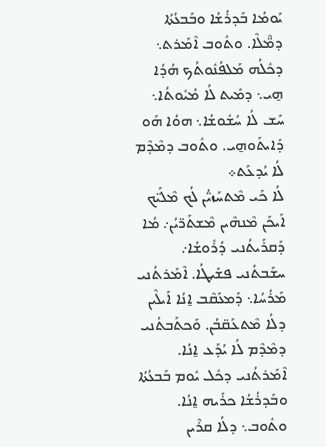ܝܰܘܡܳܐ ܒܰܕܪܳܫܳܐ ܘܒܰܒܥܳܬܳܐ ܕܡ̈ܶܠܶܐ. ܘܬܽܘܒ ܐܶܡܰܪܬ܆ ܕܟܽܠܳܗ ܡܰܠܦܳܢܽܘܬܳܟ ܗܳܕܳܐ ܗ̱ܝ܆ ܕܡܺܝܬ ܠܳܐ ܡܳܝܽܘܬܳܐ܆ ܚܰܫ ܠܳܐ ܚܳܫܽܘܫܳܐ܆ ܗܘܳܐ ܗܰܘ ܕܺܐܝܬܰܘܗ̱ܝ. ܘܬܽܘܒ ܕܡܶܕܶܡ ܠܳܐ ܝܳܕܥܰܬ܀
ܠܳܐ ܟܰܝ ܡܶܬܚܰܙܝ̈ܳܢ ܠܳܟ ܡܶܠܰܝ̈ܟ ܐܰܝܟܰܢ ܡܶܢܗܶܝܢ ܡܶܫܬܰܪ̈ܝܳܢ܇ ܡܳܐ ܕܰܩܪܰܝܬܳܢܝ ܕܳܪܽܘܫܳܐ܇ ܚܫܰܒܬܳܢܝ ܦܫܺܝܛܳܐ. ܐܶܡܰܪܬܳܢܝ ܡܰܪܳܚܳܐ܆ ܕܰܡܥܰܩܶܒ ܐ̱ܢܳܐ ܐܰܝܠܶܝܢ ܕܠܳܐ ܡܶܬܥܰܩ̈ܒܳܢ. ܘܰܟܬܰܒܬܳܢܝ ܕܡܶܕܶܡ ܠܳܐ ܝܳܕܰܥ ܐ̱ܢܳܐ. ܐܶܡܰܪܬܳܢܝ ܕܟܽܠ ܝܽܘܡ ܒܰܒܥܳܬܳܐ ܘܒܰܕܪܳܫܳܐ ܟܪܺܝܗ ܐ̱ܢܳܐ. ܘܬܽܘܒ܆ ܕܠܳܐ ܩܪܶܝܢ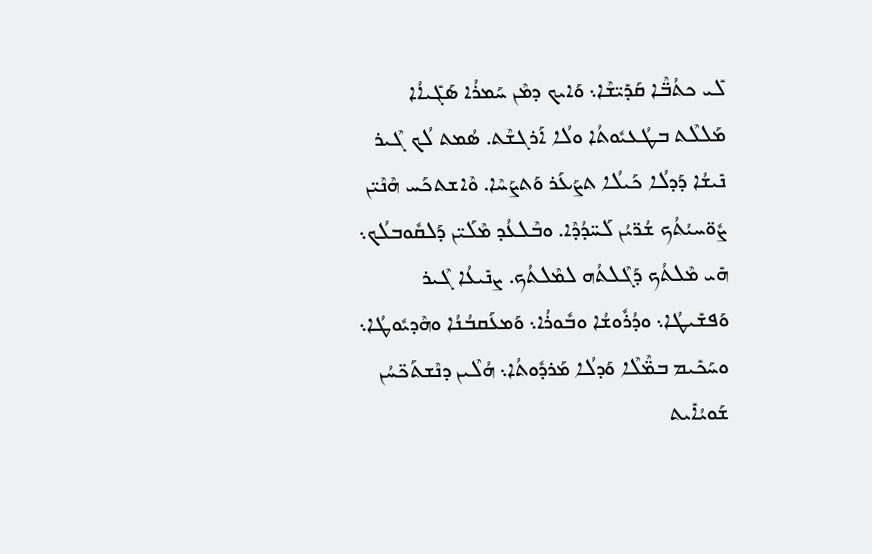ܠܺܝ ܟܬܳܒ̈ܶܐ ܩܰܕܺܝ̈ܫܶܐ܆ ܘܰܐܝܟ ܕܡܶܢ ܚܰܡܪܳܐ ܣܰܓܺܝܐܳܐ ܡܰܠܠܶܬ ܒܛܳܥܝܽܘܬܳܐ ܘܠܳܐ ܐܰܪܓܫܶܬ. ܣܳܡܬ ܠܳܟ ܓܶܝܪ ܢܺܝܫܳܐ ܕܰܕܠܳܐ ܟܰܝܠܳܐ ܬܨܰܥܰܪ ܘܰܬܨܰܚܶܐ. ܘܶܐܫܬܟܰܚ ܗܶܢܶܝ̈ܢ ܨܽܘ̈ܚܝܳܬܳܟ ܫܳܪ̈ܝܳܢ ܠܰܚ̈ܕܳܕܶܐ. ܘܒܶܠܥܳܕ ܡܶܠܰܝ̈ܢ ܕܰܠܩܽܘܒܠܳܟ܆ ܗܺܝ ܡܶܠܬܳܟ ܕܰܓܶܠܬܳܗ ܠܡܶܠܬܳܟ. ܨܢܺܝܥܳܐ ܓܶܝܪ ܘܰܦܫܺܝܛܳܐ܆ ܘܕܳܪܽܘܫܳܐ ܘܒܽܘܪܳܐ܆ ܘܰܡܥܰܩܒܳܢܳܐ ܘܗܶܕܝܽܘܛܳܐ܆ ܘܚܰܟܺܝܡ ܒܡ̈ܶܠܶܐ ܘܰܕܠܳܐ ܡܰܪܕܽܘܬܳܐ܆ ܗܳܠܶܝܢ ܕܢܶܫܬܰܟ̈ܚܳܢ ܫܰܘܝܳܐܺܝܬ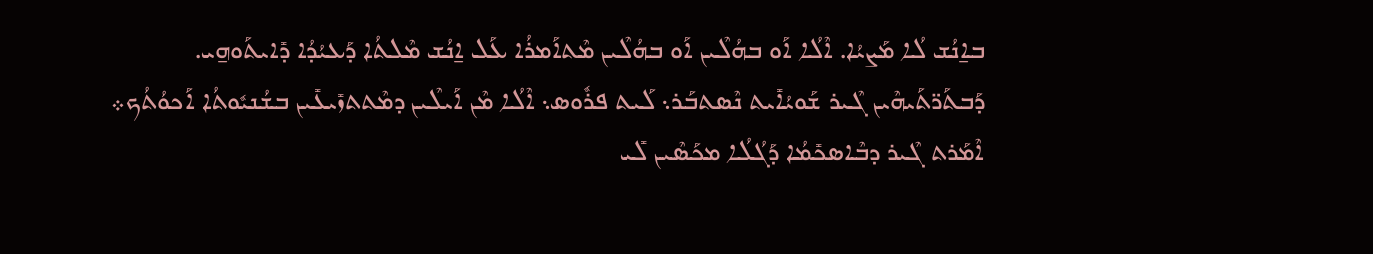ܒܐ̱ܢܳܫ ܠܳܐ ܡܰܨܝܳܐ. ܐܶܠܳܐ ܐܰܘ ܒܗܳܠܶܝܢ ܐܰܘ ܒܗܳܠܶܝܢ ܡܶܬܐܰܡܪܳܐ ܥܰܠ ܐ̱ܢܳܫ ܡܶܠܬܳܐ ܕܰܥܝܳܕܳܐ ܕܺܐܝܬܰܘܗ̱ܝ. ܕܰܒܬܰܪ̈ܬܰܝܗܶܝܢ ܓܶܝܪ ܫܰܘܝܳܐܺܝܬ ܢܶܣܬܒܰܪ܆ ܠܰܝܬ ܦܪܽܘܣ܆ ܐܶܠܳܐ ܡܶܢ ܐܰܝܠܶܝܢ ܕܡܶܬܬܙܺܝܥܺܝܢ ܒܫܳܢܝܽܘܬܳܐ ܐܰܟܘܳܬܳܟ܀
ܐܶܡܰܪܬ ܓܶܝܪ ܕܒܶܐܣܟܺܡܳܐ ܕܰܓܳܠܳܐ ܡܟܰܣܶܝܢ ܠܺܝ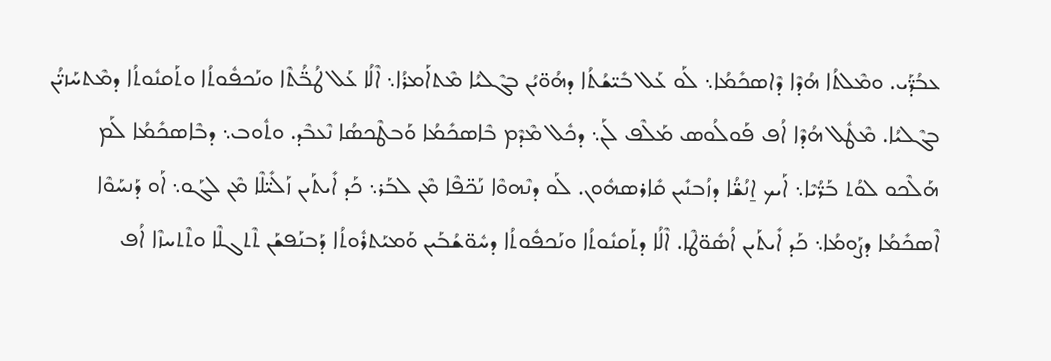ܥܒܳܕ̈ܰܝ. ܘܡܶܠܬܳܐ ܗܳܕܶܐ ܕܶܐܣܟܺܡܳܐ܆ ܠܰܘ ܥܰܠ ܒܺܝ̈ܫܳܬܳܐ ܕܗܳܘ̈ܝܳܢ ܒܓܶܠܝܳܐ ܡܶܬܐܰܡܪܳܐ܆ ܐܶܠܳܐ ܥܰܠ ܛܳܒ̈ܳܬܶܐ ܘܢܰܟܦܽܘܬܳܐ ܘܬܰܩܢܽܘܬܳܐ ܕܡܶܬܚܰܙܝ̈ܳܢ ܒܓܶܠܝܳܐ. ܡܶܛܽܠ ܗܳܕܶܐ ܐܳܦ ܦܰܘܠܳܘܣ ܡܰܠܶܦ ܠܰܢ܆ ܕܟܽܠ ܡܶܕܶܡ ܒܶܐܣܟܺܡܳܐ ܘܰܒܛܶܟܣܳܐ ܢܶܥܒܶܕ. ܘܬܽܘܒ܆ ܕܒܶܐܣܟܺܡܳܐ ܠܰܡ ܗܰܠܶܟܘ ܠܘܳܬ ܒܰܪ̈ܳܝܶܐ܆ ܐܰܝܟ ܐ̱ܢܳܫ̈ܳܐ ܕܙܳܒܢܺܝܢ ܩܺܐܪܣܗܽܘܢ. ܠܰܘ ܕܢܶܗܘܶܐ ܢܰܟ̈ܦܶܐ ܡܶܢ ܠܒܰܪ܆ ܟܰܕ ܐܺܝܬܰܝܢ ܙܰܠܺܝ̈ܠܶܐ ܡܶܢ ܠܓܰܘ܆ ܐܰܘ ܕܰܢܚܰܘܶܐ ܐܶܣܟܺܡܳܐ ܕܨܰܘܡܳܐ܆ ܟܰܕ ܐܺܝܬܰܝܢ ܐܳܣܽܘ̈ܛܶܐ. ܐܶܠܳܐ ܕܬܰܩܢܽܘܬܳܐ ܘܢܰܟܦܽܘܬܳܐ ܕܚܽܘ̈ܫܳܒܰܝܢ ܘܰܡܝܰܬܪܽܘܬܳܐ ܕܰܒܢܰܦܫܰܢ ܬܶܬܓܠܶܐ ܘܬܶܬܚܙܶܐ ܐܳܦ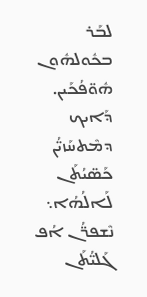ܠܒܰܪ ܒܟܽܘܠܗܽܘܢ ܗܽܘ̈ܦܳܟܰܝܢ. ܕܰܐܝܟ ܕܡܶܬܚܰܙܝ̈ܳܢ ܟܰܣ̈ܝܳܬܰܢ ܠܰܐܠܳܗܳܐ܆ ܢܶܫܦܪ̈ܳܢ ܐܳܦ ܓܰܠܝ̈ܳܬܰܢ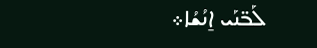ܠܰܒ̈ܢܰܝ ܐ̱ܢܳܫܳܐ܀